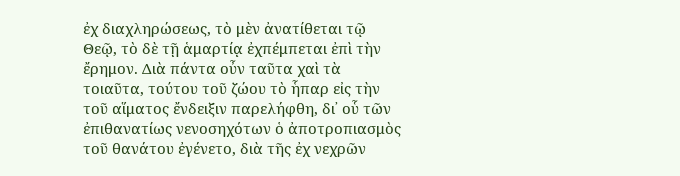ἐχ διαχληρώσεως, τὸ μὲν ἀνατίθεται τῷ Θεῷ, τὸ δὲ τῇ ἁμαρτίᾳ ἐχπέμπεται ἐπὶ τὴν ἔρημον. Διὰ πάντα οὖν ταῦτα χαὶ τὰ τοιαῦτα, τούτου τοῦ ζώου τὸ ἧπαρ εἰς τὴν τοῦ αἵματος ἔνδειξιν παρελήφθη, δι᾽ οὗ τῶν ἐπιθανατίως νενοσηχότων ὁ ἀποτροπιασμὸς τοῦ θανάτου ἐγένετο, διὰ τῆς ἐχ νεχρῶν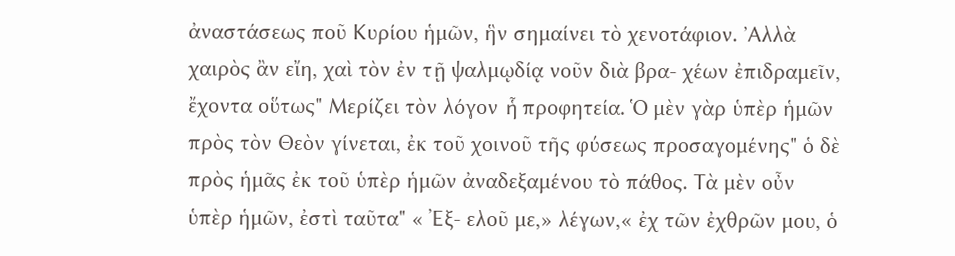ἀναστάσεως ποῦ Κυρίου ἡμῶν, ἣν σημαίνει τὸ χενοτάφιον. ᾿Αλλὰ χαιρὸς ἂν εἴη, χαὶ τὸν ἐν τῇ ψαλμῳδίᾳ νοῦν διὰ βρα- χέων ἐπιδραμεῖν, ἔχοντα οὕτως" Μερίζει τὸν λόγον ἧ προφητεία. Ὁ μὲν γὰρ ὑπὲρ ἡμῶν πρὸς τὸν Θεὸν γίνεται, ἐκ τοῦ χοινοῦ τῆς φύσεως προσαγομένης" ὁ δὲ πρὸς ἡμᾶς ἐκ τοῦ ὑπὲρ ἡμῶν ἀναδεξαμένου τὸ πάθος. Τὰ μὲν οὖν ὑπὲρ ἡμῶν, ἐστὶ ταῦτα" « Ἐξ- ελοῦ με,» λέγων,« ἐχ τῶν ἐχθρῶν μου, ὁ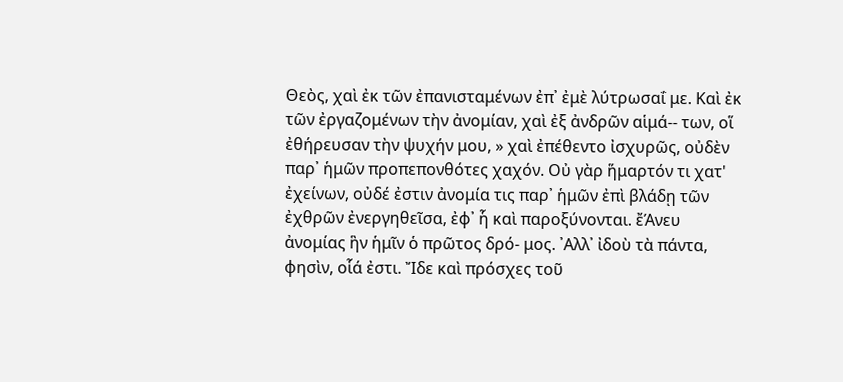Θεὸς, χαὶ ἐκ τῶν ἐπανισταμένων ἐπ᾽ ἐμὲ λύτρωσαΐ με. Καὶ ἐκ τῶν ἐργαζομένων τὴν ἀνομίαν, χαὶ ἐξ ἀνδρῶν αἱμά-- των, οἵ ἐθήρευσαν τὴν ψυχήν μου, » χαὶ ἐπέθεντο ἰσχυρῶς, οὐδὲν παρ᾽ ἡμῶν προπεπονθότες χαχόν. Οὐ γὰρ ἥμαρτόν τι χατ' ἐχείνων, οὐδέ ἐστιν ἀνομία τις παρ᾽ ἡμῶν ἐπὶ βλάδῃ τῶν ἐχθρῶν ἐνεργηθεῖσα, ἐφ᾽ ἧ καὶ παροξύνονται. ἔΆνευ ἀνομίας ἣν ἡμῖν ὁ πρῶτος δρό- μος. ᾿Αλλ᾽ ἰδοὺ τὰ πάντα, φησὶν, οἷά ἐστι. Ἴδε καὶ πρόσχες τοῦ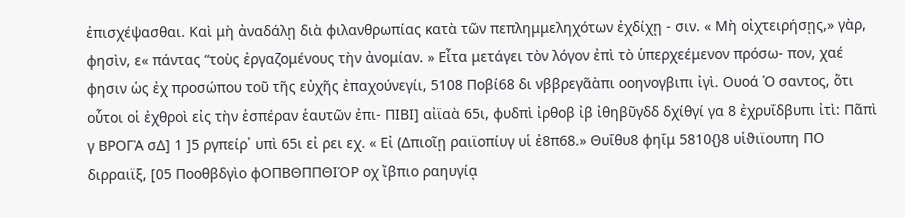ἐπισχέψασθαι. Καὶ μὴ ἀναδάλῃ διὰ φιλανθρωπίας κατὰ τῶν πεπλημμεληχότων ἐχδίχῃ - σιν. « Μὴ οἰχτειρήσῃς,» γὰρ, φησὶν, ε« πάντας “τοὺς ἐργαζομένους τὴν ἀνομίαν. » Εἶτα μετάγει τὸν λόγον ἐπὶ τὸ ὑπερχεέμενον πρόσω- πον, χαέ φησιν ὡς ἐχ προσώπου τοῦ τῆς εὐχῆς ἐπαχούνεγίι, 5108 Ποβί68 δι νββρεγᾶὰπι οοηνογβιπι ἰγὶ. Ουοά Ὁ σαντος, ὅτι οὗτοι οἱ ἐχθροὶ εἰς τὴν ἑσπέραν ἑαυτῶν ἐπι- ΠΙΒΙ] αἰϊαὰ 65ι, φυδπὶ ἰρθοβ ἰβ ἰθηβῦγδδ δχίθγί γα 8 ἐχρυΐδβυπι ἰτὶ: Πᾶπὶ γ ΒΡΟΓᾺ σΔ] 1 ]5 ργπείρ᾽ υπὶ 65ι εἰ ρει εχ. « Εἰ (Δπιοῖῃ ραιϊοπίυγ υἱ ἐ8π68.» Θυΐθυ8 φηΐμ 5810{}8 υἱϑιϊουπη ΠΟ διρραιϊξ, [05 Ποοθβδγὶο φΟΠΒΘΠΠΘΙΌΡ οχ ἴβπιο ραηυγίᾳ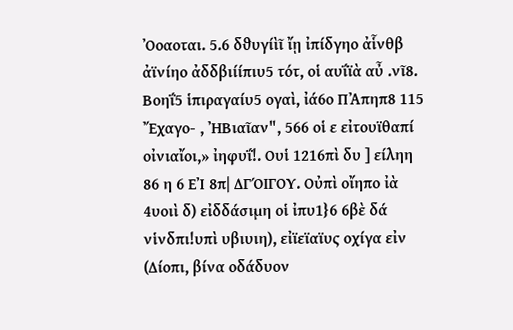Ὀοαοται. 5.6 δϑυγίὶῖ ἴῃ ἰπίδγηο ἀἷνθβ ἀϊνίηο ἀδδβιίίπιυ5 τότ, οἱ αυΐϊὰ αὖ .νῖ8. Βοηΐ5 ἱπιραγαίυ5 ογαὶ, ἰά6ο ΠἈπηπ8 115 Ἔχαγο- , ἨΒιαῖαν", 566 οἱ ε εἰτουϊθαπί οἰνιαἴοι,» ἰηφυΐ!. Ουἱ 1216πὶ δυ ] είληη 86 η 6 ΕἸ 8π| ΔΓΌΙΓΟΥ. Οὐπὶ οἴηπο ἰὰ 4υοιὶ δ) εἰδδάσιμη οἱ ἰπυ1}6 6βὲ δά νἱνδπι!υπὶ υβιυιη), εἰϊεϊαϊυς οχίγα εἰν (Δίοπι, βίνα οδάδυον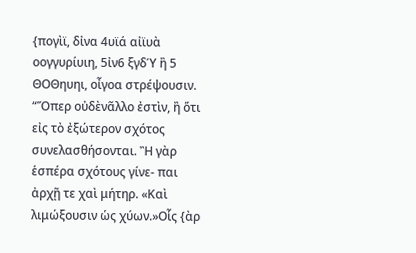{πογὶϊ, δἰνα 4υϊά αἰϊυὰ οογγυρίυιη, 5ἰν6 ξγδΎ ἢ 5 ΘΟΘηυηι, οἶγοα στρέψουσιν. “Ὅπερ οὐδὲνᾶλλο ἐστὶν, ἢ ὅτι εἰς τὸ ἐξώτερον σχότος συνελασθήσονται. Ἢ γὰρ ἑσπέρα σχότους γίνε- παι ἀρχῇ τε χαὶ μήτηρ. «Καὶ λιμώξουσιν ὡς χύων.»Οἷς {ὰρ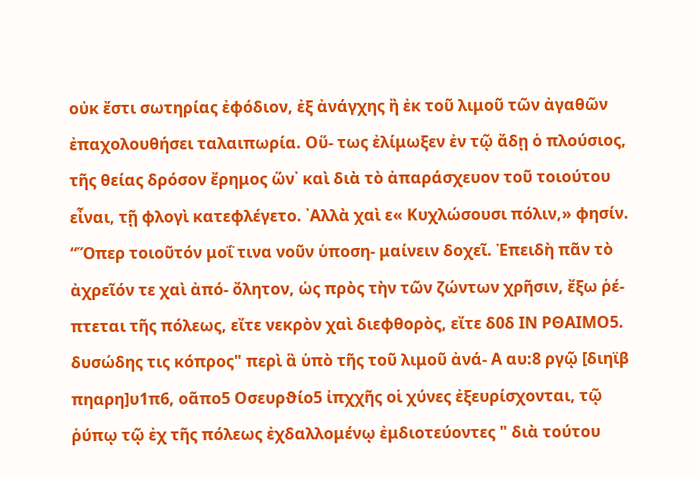οὐκ ἔστι σωτηρίας ἐφόδιον, ἐξ ἀνάγχης ἢ ἐκ τοῦ λιμοῦ τῶν ἀγαθῶν ἐπαχολουθήσει ταλαιπωρία. Οὕ- τως ἐλίμωξεν ἐν τῷ ἄδῃ ὁ πλούσιος, τῆς θείας δρόσον ἔρημος ὥν᾽ καὶ διὰ τὸ ἀπαράσχευον τοῦ τοιούτου εἶναι, τῇ φλογὶ κατεφλέγετο. ᾿Αλλὰ χαὶ ε« Κυχλώσουσι πόλιν,» φησίν. “Ὅπερ τοιοῦτόν μοΐ τινα νοῦν ὑποση- μαίνειν δοχεῖ. Ἐπειδὴ πᾶν τὸ ἀχρεῖόν τε χαὶ ἀπό- ὄλητον, ὡς πρὸς τὴν τῶν ζώντων χρῆσιν, ἔξω ῥέ- πτεται τῆς πόλεως, εἴτε νεκρὸν χαὶ διεφθορὸς, εἴτε δ0δ ΙΝ ΡΘΑΙΜΟ5.
δυσώδης τις κόπρος" περὶ ἃ ὑπὸ τῆς τοῦ λιμοῦ ἀνά- Α αυ:8 ργῷ [διηϊβ πηαρη]υ1π6, οᾶπο5 Οσευρϑίο5 ἰπχχῆς οἱ χύνες ἐξευρίσχονται, τῷ ῥύπῳ τῷ ἐχ τῆς πόλεως ἐχδαλλομένῳ ἐμδιοτεύοντες " διὰ τούτου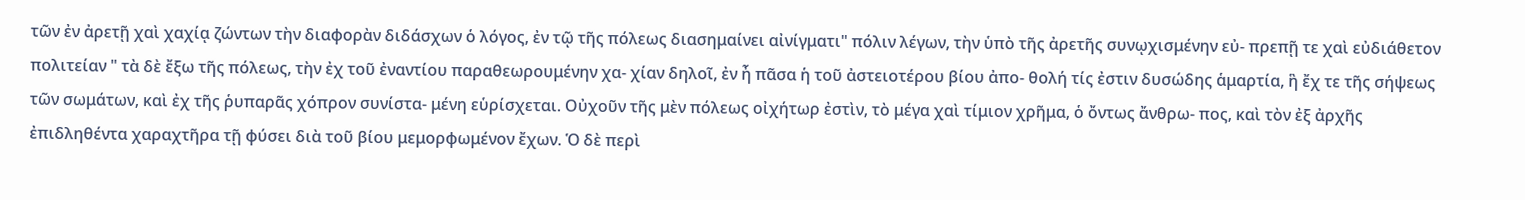τῶν ἐν ἀρετῇ χαὶ χαχίᾳ ζώντων τὴν διαφορὰν διδάσχων ὁ λόγος, ἐν τῷ τῆς πόλεως διασημαίνει αἰνίγματι" πόλιν λέγων, τὴν ὑπὸ τῆς ἀρετῆς συνῳχισμένην εὐ- πρεπῇ τε χαὶ εὐδιάθετον πολιτείαν " τὰ δὲ ἔξω τῆς πόλεως, τὴν ἐχ τοῦ ἐναντίου παραθεωρουμένην χα- χίαν δηλοῖ, ἐν ἦ πᾶσα ἡ τοῦ ἀστειοτέρου βίου ἀπο- θολή τίς ἐστιν δυσώδης ἁμαρτία, ἣ ἔχ τε τῆς σήψεως τῶν σωμάτων, καὶ ἐχ τῆς ῥυπαρᾶς χόπρον συνίστα- μένη εὑρίσχεται. Οὐχοῦν τῆς μὲν πόλεως οἰχήτωρ ἐστὶν, τὸ μέγα χαὶ τίμιον χρῆμα, ὁ ὄντως ἄνθρω- πος, καὶ τὸν ἐξ ἀρχῆς ἐπιδληθέντα χαραχτῆρα τῇ φύσει διὰ τοῦ βίου μεμορφωμένον ἔχων. Ὁ δὲ περὶ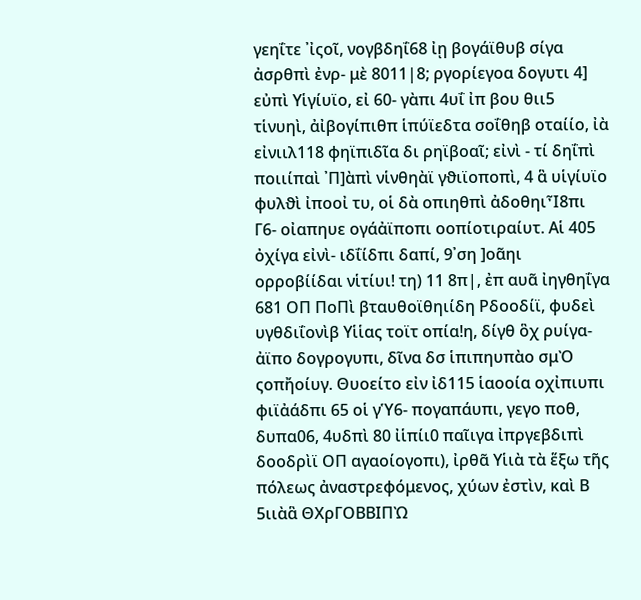γεηΐτε ᾿ἰςοῖ, νογβδηΐ68 ἰῃ βογάϊθυβ σίγα ἀσρθπὶ ἐνρ- μὲ 8011|8; ργορίεγοα δογυτι 4] εὐπὶ Υἱγίυϊο, εἰ 60- γὰπι 4υΐ ἰπ βου θιι5 τἱνυηὶ, ἀἰβογίπιθπ ἱπύϊεδτα σοΐθηβ οταίίο, ἰὰ εἰνιιλ118 φηϊπιδῖα δι ρηϊβοαῖ; εἰνὶ - τί δηΐπὶ ποιιίπαὶ ᾿Π]ὰπὶ νἱνθηὰϊ γϑιϊοποπὶ, 4 ἃ υἱγίυϊο φυλϑὶ ἰποοἰ τυ, οἱ δὰ οπιηθπὶ ἀδοθηιἾ8πι Γ6- οἰαπηυε ογάἀϊποπι οοπίοτιραίυτ. Αἱ 405 ὀχίγα εἰνὶ- ιδΐίδπι δαπί, 9᾽ση ]οᾶηι ορροβίίδαι νἱτίυι! τη) 11 8π|, ἐπ αυᾶ ἰηγθηΐγα 681 ΟΠ ΠοΠὶ βταυθοϊθηιίδη Ρδοοδίϊ, φυδεὶ υγθδιΐονὶβ Υἱἱας τοϊτ οπία!η, δίγθ ὃχ ρυίγα- ἀϊπο δογρογυπι, δῖνα δσ ἱπιπηυπὰο σμῸ ςοπἤοίυγ. Θυοείτο εἰν ἰδ115 ἱαοοία οχἰπιυπι φιϊἀάδπι 65 οἱ γὙ6- πογαπάυπι, γεγο ποθ, δυπα06, 4υδπὶ 80 ἰἱπίι0 παῖιγα ἰπργεβδιπὶ δοοδρὶϊ ΟΠ αγαοίογοπι), ἰρθᾶ Υἱιὰ τὰ ἕξω τῆς πόλεως ἀναστρεφόμενος, χύων ἐστὶν, καὶ Β 5ιιὰἃ ΘΧρΓΟΒΒΙΠῺ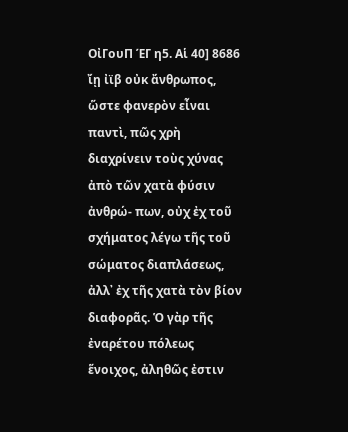ΟἰΓουΠ ΈΓ η5. Αἱ 40] 8686 ἴῃ ἰϊβ οὐκ ἄνθρωπος, ὥστε φανερὸν εἶναι παντὶ, πῶς χρὴ διαχρίνειν τοὺς χύνας ἀπὸ τῶν χατὰ φύσιν ἀνθρώ- πων, οὐχ ἐχ τοῦ σχήματος λέγω τῆς τοῦ σώματος διαπλάσεως, ἀλλ᾽ ἐχ τῆς χατὰ τὸν βίον διαφορᾶς. Ὁ γὰρ τῆς ἐναρέτου πόλεως ἕνοιχος, ἀληθῶς ἐστιν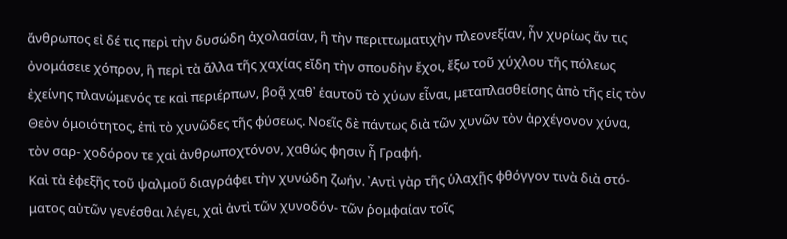ἄνθρωπος εἰ δέ τις περὶ τὴν δυσώδη ἀχολασίαν, ἣ τὴν περιττωματιχὴν πλεονεξίαν, ἦν χυρίως ἄν τις ὀνομάσειε χόπρον, ἣ περὶ τὰ ἄλλα τῆς χαχίας εἴδη τὴν σπουδὴν ἔχοι, ἔξω τοῦ χύχλου τῆς πόλεως ἐχείνης πλανώμενός τε καὶ περιέρπων, βοᾷ χαθ᾽ ἑαυτοῦ τὸ χύων εἶναι, μεταπλασθείσης ἀπὸ τῆς εἰς τὸν Θεὸν ὁμοιότητος, ἐπὶ τὸ χυνῶδες τῆς φύσεως. Νοεῖς δὲ πάντως διὰ τῶν χυνῶν τὸν ἀρχέγονον χύνα, τὸν σαρ- χοδόρον τε χαὶ ἀνθρωποχτόνον, χαθώς φησιν ἦ Γραφή.
Καὶ τὰ ἐφεξῆς τοῦ ψαλμοῦ διαγράφει τὴν χυνώδη ζωήν. ᾿Αντὶ γὰρ τῆς ὑλαχῇς φθόγγον τινὰ διὰ στό- ματος αὐτῶν γενέσθαι λέγει, χαὶ ἀντὶ τῶν χυνοδόν- τῶν ῥομφαίαν τοῖς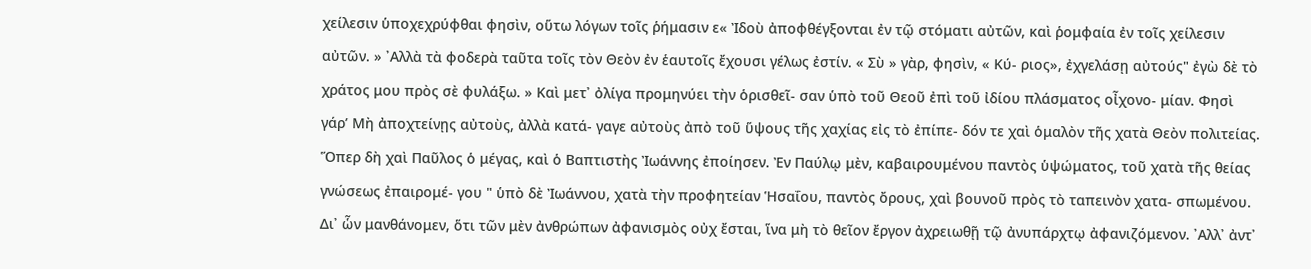χείλεσιν ὑποχεχρύφθαι φησὶν, οὕτω λόγων τοῖς ῥήμασιν ε« Ἰδοὺ ἀποφθέγξονται ἐν τῷ στόματι αὐτῶν, καὶ ῥομφαία ἐν τοῖς χείλεσιν αὐτῶν. » ᾿Αλλὰ τὰ φοδερὰ ταῦτα τοῖς τὸν Θεὸν ἐν ἑαυτοῖς ἔχουσι γέλως ἐστίν. « Σὺ » γὰρ, φησὶν, « Κύ- ριος», ἐχγελάσῃ αὐτούς" ἐγὼ δὲ τὸ χράτος μου πρὸς σὲ φυλάξω. » Καὶ μετ᾽ ὀλίγα προμηνύει τὴν ὁρισθεῖ- σαν ὑπὸ τοῦ Θεοῦ ἐπὶ τοῦ ἰδίου πλάσματος οἶχονο- μίαν. Φησὶ γάρ’ Μὴ ἀποχτείνῃς αὐτοὺς, ἀλλὰ κατά- γαγε αὐτοὺς ἀπὸ τοῦ ὕψους τῆς χαχίας εἰς τὸ ἐπίπε- δόν τε χαὶ ὁμαλὸν τῆς χατὰ Θεὸν πολιτείας. Ὅπερ δὴ χαὶ Παῦλος ὁ μέγας, καὶ ὁ Βαπτιστὴς Ἰωάννης ἐποίησεν. Ἐν Παύλῳ μὲν, καβαιρουμένου παντὸς ὑψώματος, τοῦ χατὰ τῆς θείας γνώσεως ἐπαιρομέ- γου " ὑπὸ δὲ Ἰωάννου, χατὰ τὴν προφητείαν Ἡσαΐου, παντὸς ὄρους, χαὶ βουνοῦ πρὸς τὸ ταπεινὸν χατα- σπωμένου. Δι᾿ ὧν μανθάνομεν, ὅτι τῶν μὲν ἀνθρώπων ἀφανισμὸς οὐχ ἔσται, ἵνα μὴ τὸ θεῖον ἔργον ἀχρειωθῇ τῷ ἀνυπάρχτῳ ἀφανιζόμενον. ᾿Αλλ᾽ ἀντ᾽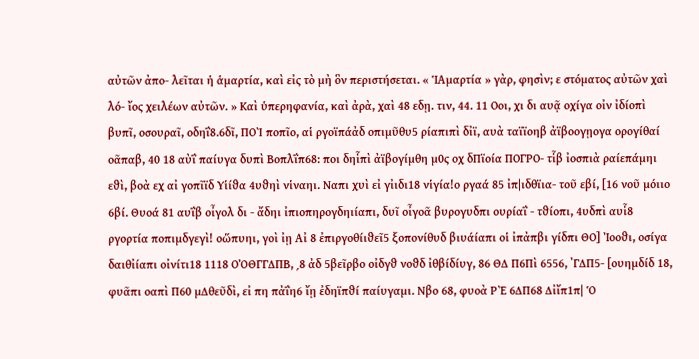αὐτῶν ἀπο- λεῖται ἡ ἁμαρτία, καὶ εἰς τὸ μὴ ὃν περιστήσεται. « ἹΑμαρτία » γὰρ, φησὶν; ε στόματος αὐτῶν χαὶ λό- ἴος χειλέων αὐτῶν. » Καὶ ὑπερηφανία, καὶ ἀρὰ, χαὶ 48 εδῃ. τιν, 44. 11 Οοι, χι δι αυᾷ οχίγα οἰν ἰδίοπὶ βυπῖ, οσουραῖ, οδηΐ8.6δῖ, ΠΟῚ ποπῖο, αἱ ργοϊπάἀδ οπιμῦθυ5 ρίαπιπὶ δἰϊ, αυὰ ταϊϊοηβ ἀϊβοογῃογα ορογίθαί οᾶπαβ, 40 18 αὺΐ παίυγα δυπὶ Βοπλΐπ68: ποι δηἷπὶ ἀϊβογίμθη μ0ς οχ δΠϊοία ΠΟΓΡΟ- τἷβ ἰοσπιὰ ραίεπάμηι εϑὶ, βοὰ εχ αἰ γοπῖϊδ Υἱίϑα 4υϑηὶ νἱναηι. Ναπι χυὶ εἰ γἰιδι18 νἱγία!ο ργαά 85 ἰπ|ιδθϊια- τοῦ εβί, [16 νοῦ μόιιο 6βί. Θυοά 81 αυΐβ οἶγολ δι - ἄδηι ἰπιοπηρογδηιίαπι, δυῖ οἶγοᾶ βυρογυδπι ουρίαΐ - τϑίοπι, 4υδπὶ αυἷ8 ργορτία ποπιμδγεγὶ! οὥπυηι, γοὶ ἰῃ Αἰ 8 ἐπιργοθίιϑεῖ5 ξοπονίθυδ βιυάίαπι οἱ ἰπἀπβι γίδπι ΘΟ] Ἰοοϑι, οσίγα δαιθἰίαπι οἰνίτι18 1118 ΟὈΘΓΓΔΠΒ, ͵8 ἀδ 5βεῖρβο οἰδγϑ νοϑδ ἰθβίδίυγ, 86 ΘΔ Π6Πὶ 6556, ᾿ΓΔΠ5- [ουημδίδ 18, φυᾶπι οαπὶ Π60 μΔθεῦδὶ, εἰ πη πἀΐη6 ἴῃ ἐδηϊπϑί παίυγαμι. Νβο 68, φυοὰ ΡῈ 6ΔΠ68 Δἰἴπ1π| Ὁ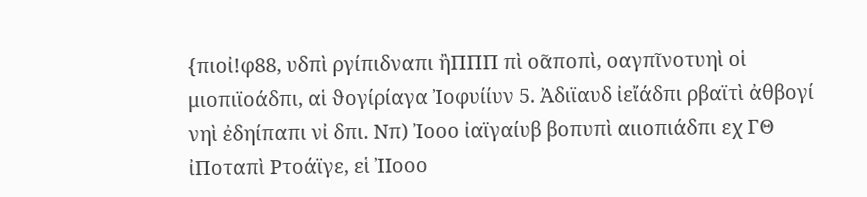{πιοἰ!φ88, υδπὶ ργίπιδναπι ἢΠΠΠ πὶ οᾶποπὶ, οαγπῖνοτυηὶ οἱ μιοπιϊοάδπι, αἱ ϑογίρίαγα Ἰοφυίίυν 5. Ἀδιϊαυδ ἰεἴάδπι ρβαϊτὶ ἀθβογί νηὶ ἐδηίπαπι νἰ δπι. Νπ) Ἰοοο ἰαϊγαίυβ βοπυπὶ αιιοπιάδπι εχ ΓΘ ἰΠοταπὶ Ρτοάϊγε, εἱ ἸΙοοο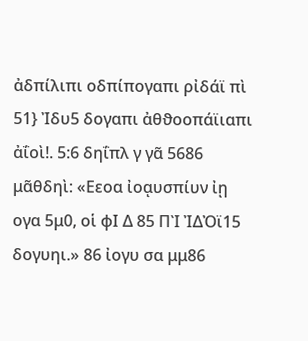ἀδπίλιπι οδπίπογαπι ρἰδάϊ πὶ 51} Ἰδυ5 δογαπι ἀθϑοοπάϊιαπι ἀΐοὶ!. 5:6 δηΐπλ γ γᾶ 5686 μᾶθδηὶ: «Εεοα ἰοᾳυσπίυν ἰῃ ογα 5μ0, οἱ φΙ Δ 85 ΠῚ ἸΔὈϊ15 δογυηι.» 86 ἰογυ σα μμ86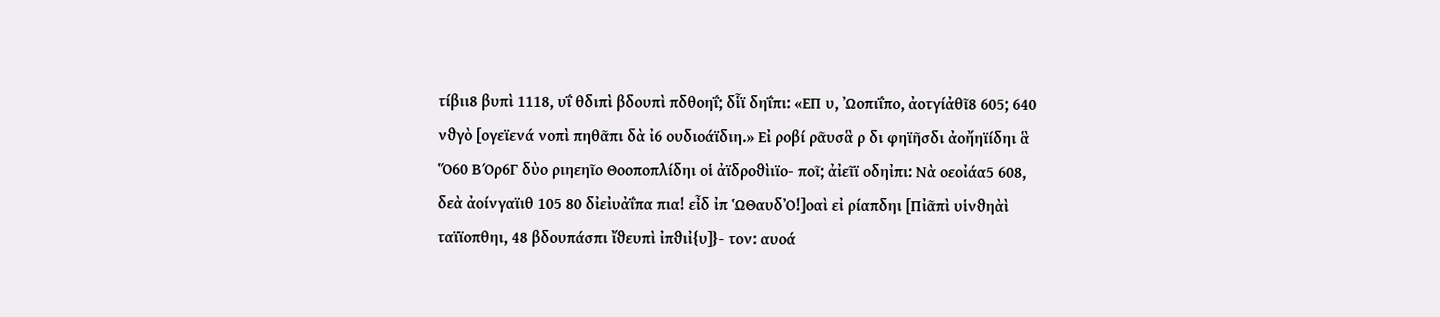τίβιι8 βυπὶ 1118, υΐ θδιπὶ βδουπὶ πδθοηΐ; δἷϊ δηΐπι: «ΕΠ υ, Ὠοπιΐπο, ἀοτγίἀθῖ8 605; 640 νϑγὸ [ογεϊενά νοπὶ πηθᾶπι δὰ ἰ6 ουδιοάϊδιη.» Εἰ ροβί ρᾶυσἃ ρ δι φηϊῆσδι ἀοἤηϊίδηι ἃ Ὅ60 ΒΌρ6Γ δὺο ριηεηῖο Θοοποπλίδηι οἱ ἀϊδροϑὶιϊο- ποῖ; ἀἰεῖϊ οδηἰπι: Νὰ οεοἰάα5 608, δεὰ ἀοίνγαϊιθ 105 80 δἰεἰυἀΐπα πια! εἶδ ἰπ ὩΘαυδὈ!]οαὶ εἰ ρίαπδηι [Πἰᾶπὶ υἱνϑηὰὶ ταϊϊοπθηι, 48 βδουπάσπι ἴϑευπὶ ἰπϑιἰ{υ]}- τον: αυοά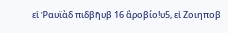εἱ Ῥαυϊὰδ πιδβῆυβ 16 ἃροβίο!υ5, εἰ Ζοιηποβ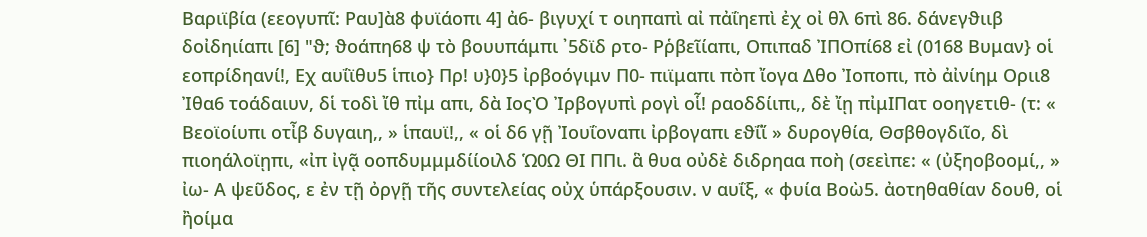Βαριϊβία (εεογυπῖ: Ραυ]ὰ8 φυϊάοπι 4] ἀ6- βιγυχί τ οιηπαπὶ αἰ πἀΐηεπὶ ἐχ οἰ θλ 6πὶ 86. δάνεγϑιιβ δοἰδηιίαπι [6] "ϑ; ϑοάπη68 ψ τὸ βουυπάμπι ᾿5δϊδ ρτο- Ρῥβεῖίαπι, Οπιπαδ ἸΠΟπί68 εἰ (0168 Βυμαν} οἱ εοπρίδηανί!, Εχ αυΐϊθυ5 ἱπιο} Πρ! υ}0}5 ἰρβοόγιμν Π0- πιϊμαπι πὸπ ἴογα Δθο Ἰοποπι, πὸ ἀἰνίημ Οριι8 Ἰθα6 τοάδαιυν, δἱ τοδὶ ἴθ πἰμ απι, δὰ ΙοςῸ Ἰρβογυπὶ ρογὶ οἷ! ραοδδίιπι,, δὲ ἴῃ πἰμΙΠατ οοηγετιθ- (τ: « Βεοϊοίυπι οτἶβ δυγαιη,, » ἱπαυϊ!,, « οἱ δ6 γῇ Ἰουΐοναπι ἰρβογαπι εϑΐἴ » δυρογθία, Θσβθογδιῖο, δὶ πιοηάλοϊῃπι, «ἰπ ἰγᾷ οοπδυμμμδίίοιλδ Ὡ0Ω ΘΙ ΠΠι. ἃ θυα οὐδὲ διδρηαα ποὴ (σεεὶπε: « (ὐξηοβοομί,, » ἰω- Α ψεῦδος, ε ἐν τῇ ὀργῇ τῆς συντελείας οὐχ ὑπάρξουσιν. ν αυΐξ, « φυία Βοὼ5. ἀοτηθαθίαν δουθ, οἱ ἢοίμα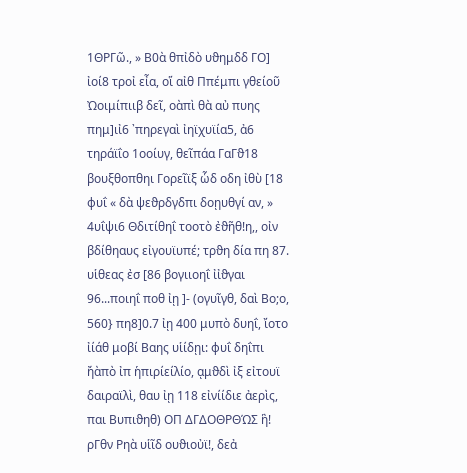1ΘΡΓῶ., » Β0ὰ θπἰδὸ υϑημδδ ΓΟ] ἰοί8 τροἰ εἶα, οἵ αἰθ Ππέμπι γθείοῦ Ὠοιμίπιιβ δεῖ, οὰπὶ θὰ αὐ πυης πημ]ιἰ6 ᾿πηρεγαὶ ἰηϊχυϊία5, ἀ6 τηράϊΐο 1οοίυγ, θεῖπάα ΓαΓϑ18 βουξθοπθηι Γορεῖϊξ ὧδ οδη ἰθὺ [18 φυΐ « δὰ ψεϑρδγδπι δοῃυθγί αν, » 4υΐψι6 Θδιτίθηΐ τοοτὸ ἐϑῆθ!η,, οἰν βδίθηαυς εἰγουϊυπέ; τρϑη δία πη 87. υἱθεας ἐσ [86 βογιιοηΐ ἰἰϑγαι 96...ποιηΐ ποθ ἰῃ ]- (ογυῖγθ, δαὶ Βο;ο, 560} πη8]0.7 ἰῃ 400 μυπὸ δυηΐ, ἴοτο ἰίάθ μοβί Βαης υἱίδῃι: φυΐ δηΐπι ἤὰπὸ ἰπ ἡπιρίείλίο, ᾳμϑδὶ ἰξ εἰτουϊ δαιραϊλὶ, θαυ ἰῃ 118 εἰνίίδιε ἀερὶς, παι Βυπιϑηθ) ΟΠ ΔΓΔΟΘΡΘΏΣ ἣ! ρΓθν Ρηὰ υἱῖδ ουϑιοὐϊ!, δεἀ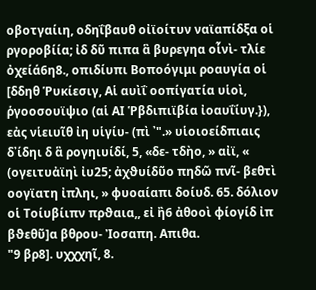οβοτγαίιη, οδηΐβαυθ οἰϊοίτυν ναϊαπίδξα οἱ ργοροβίία; ἰδ δῦ πιπα ἃ βυρεγηα οἷνὶ- τλίε ὀχείά6η8., οπιδίυπι Βοποόγιμι ροαυγία οἱ [δδηθ Ῥυκίεσιγ, Αἱ αυὶΐ οοπίγατία υἱοὶ, ῥγοοσουϊψιο (αἱ ΑΙ Ῥβδιπιϊβία ἰοαυΐίυγ.}), εἀς νἱειυῖθ ἰη υἱγίυ- (πὶ ᾽".» υἱοιοείδπιαις δ᾽ίδηι δ ἃ ρογηιυίδί, 5, «δε- τδὴο, » αἰϊ, « (ογειτυἀϊηὶ ἰυ25; ἀχϑυίδῦο πηδῶ πνῖ- βεθτὶ οογϊατη ἰπληι, » φυοαίαπι δοίυδ. 65. δόλιον οἱ Τοίυβίιπν πρϑαια,, εἰ ἢ6 ἀθοοὶ φίογίδ ἰπ βϑεθῦ]α βθρου- Ἰοσαπη. Απιθα.
"9 βρ8]. υχχχηῖ, 8.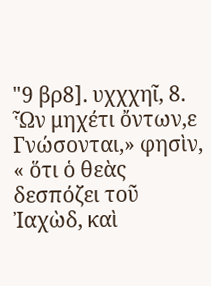"9 βρ8]. υχχχηῖ, 8.
Ὧν μηχέτι ὄντων,ε Γνώσονται,» φησὶν, « ὅτι ὁ θεὰς δεσπόζει τοῦ Ἰαχὼδ, καὶ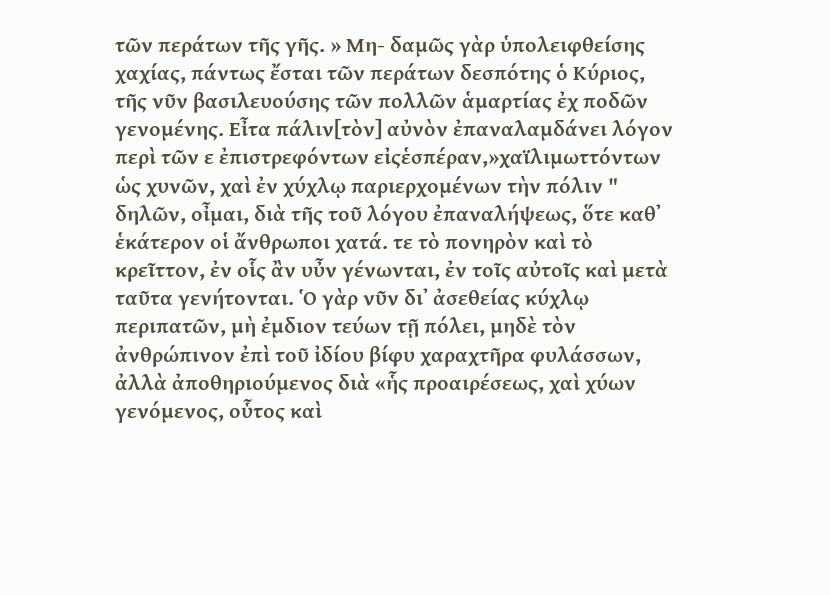τῶν περάτων τῆς γῆς. » Μη- δαμῶς γὰρ ὑπολειφθείσης χαχίας, πάντως ἔσται τῶν περάτων δεσπότης ὁ Κύριος, τῆς νῦν βασιλευούσης τῶν πολλῶν ἁμαρτίας ἐχ ποδῶν γενομένης. Εἶτα πάλιν[τὸν] αὐνὸν ἐπαναλαμδάνει λόγον περὶ τῶν ε ἐπιστρεφόντων εἰςἑσπέραν,»χαϊλιμωττόντων ὡς χυνῶν, χαὶ ἐν χύχλῳ παριερχομένων τὴν πόλιν " δηλῶν, οἶμαι, διὰ τῆς τοῦ λόγου ἐπαναλήψεως, ὅτε καθ᾽ ἑκάτερον οἱ ἄνθρωποι χατά. τε τὸ πονηρὸν καὶ τὸ κρεῖττον, ἐν οἷς ἂν υὖν γένωνται, ἐν τοῖς αὐτοῖς καὶ μετὰ ταῦτα γενήτονται. Ὁ γὰρ νῦν δι᾿ ἀσεθείας κύχλῳ περιπατῶν, μὴ ἐμδιον τεύων τῇ πόλει, μηδὲ τὸν ἀνθρώπινον ἐπὶ τοῦ ἰδίου βίφυ χαραχτῆρα φυλάσσων, ἀλλὰ ἀποθηριούμενος διὰ «ἧς προαιρέσεως, χαὶ χύων γενόμενος, οὗτος καὶ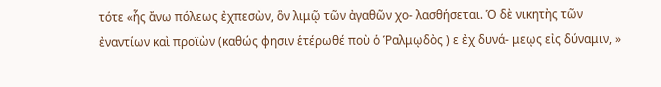τότε «ἧς ἄνω πόλεως ἐχπεσὼν, ὃν λιμῷ τῶν ἀγαθῶν χο- λασθήσεται. Ὁ δὲ νικητὴς τῶν ἐναντίων καὶ προϊὼν (καθώς φησιν ἑτέρωθέ ποὺ ὁ Ῥαλμῳδὸς ) ε ἐχ δυνά- μεῳς εἰς δύναμιν, »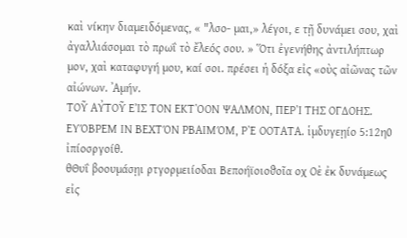καὶ νίκην διαμειδόμενας, « "λσο- μαι,» λέγοι, ε τῇ δυνάμει σου, χαὶ ἀγαλλιάσομαι τὸ πρωΐ τὸ ἔλεός σου. » Ὅτι ἐγενήθης ἀντιλήπτωρ μον, χαὶ καταφυγή μου, καί σοι. πρέσει ἡ δόξα εἰς «οὺς αἰῶνας τῶν αἰώνων. ᾿Αμήν.
ΤΟΥ͂ ΑΥ̓ΤΟΥ͂ ΕἸΣ ΤΟΝ ΕΚΤῸΟΝ ΨΑΛΜΟΝ, ΠΕΡῚ ΤΗΣ ΟΓΔΟΗΣ.
ΕΥΌΒΡΕΜ ΙΝ ΒΕΧΤΌΝ ΡΒΑΙΜΌΜ, ΡῈ ΟΟΤΑΤΑ. ἱμδυγεῃίο 5:12η0 ἰπίοσργοίθ.
θΘυΐ βοουμάσῃι ρτγορμειίοδαι Βεποήϊοιοϑοῖα οχ Οὲ ἐκ δυνάμεως εἰς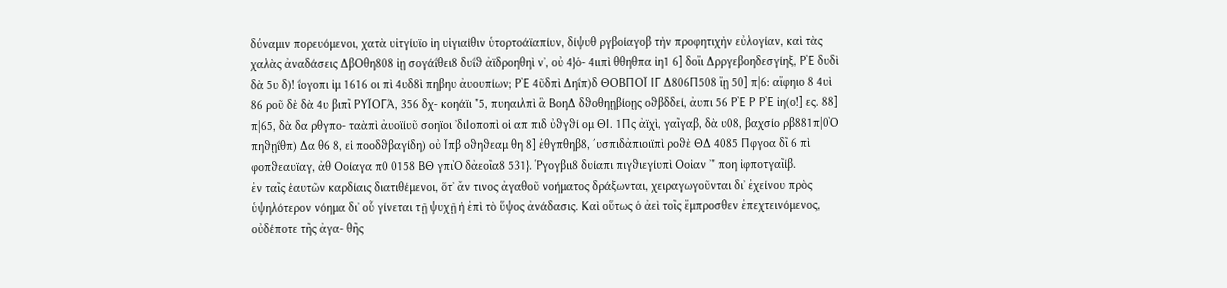δύναμιν πορευόμενοι, χατὰ υἰτγίυϊο ἰη υἱγιαίθιν ὑτορτοάϊαπίυν, δίψυθ ργβοίαγοβ τὴν προφητιχὴν εὐλογίαν, καὶ τὰς χαλὰς ἀναδάσεις ΔβΟθη808 ἰῃ σογάΐθει8 δυΐϑ ἀϊδροηθηὶ ν᾽, οὐ 4}ὁ- 4ιιπὶ θθηθπα ἰη1 6] δοἴι Δρργεβοηδεσγίηξ, ΡῈ δυδὶ δὰ 5υ δ)! ΐογοπι ἰμ 1616 οι πὶ 4υδ8ὶ πηβηυ ἀυουπίων; ΡῈ 4ῦδπὶ Δηΐπ)δ ΘΟΒΠΟΪ ΙΓ Δ806Π508 ἴῃ 50] π|6: αἴφηιο 8 4υὶ 86 ροῦ δὲ δὰ 4υ βιπῖ ΡΥΪΟΓΆ, 356 δχ- κοηάϊι "5, πυηαιλπὶ ἃ ΒοηΔ δϑοθηῃβίοῃς οϑβδδεί, ἀυπι 56 ΡῈ Ρ ΡῈ ἰη(ο!] ες. 88] π|65, δὰ δα ρθγπο- ταὰπὶ ἀυοϊίυῦ σοηϊοι ᾽διΙοποπὶ οἱ απ πιδ ὐϑγϑί ομ ΘΙ. 1Πς ἀϊχὶ, γαῖγαβ, δὰ υ08, βαχσίο ρβ881π|0Ὸ πηϑῃΐθπ) Δα θ6 8, εἱ ποοδϑβαγίδη) οὐ Ϊπβ οϑηϑεαμ θη 8] ἐθγπθηβ8, ΄υσπιδἀπιοιϊπὶ ροϑὲ ΘΔ 4085 Πφγοα δῖ 6 πὶ φοπϑεαυϊαγ, ἀθ Οοίαγα π0 0158 ΒΘ γπιῸ δἀεοῖα8 531}. Ῥγογβιι8 δυίαπι πιγϑιεγίυπὶ Οοἰαν ᾽" ποη ἰφποτγαῖίβ.
ἐν ταῖς ἑαυτῶν καρδίαις διατιθέμενοι, ὅτ᾽ ἄν τινος ἀγαθοῦ νοήματος δράξωνται, χειραγωγοῦνται δι᾽ ἐχείνου πρὸς ὑψηλότερον νόημα δι᾿ οὗ γίνεται τῇ ψυχῇ ἡ ἐπὶ τὸ ὕψος ἀνάδασις. Καὶ οὕτως ὁ ἀεὶ τοῖς ἔμπροσθεν ἐπεχτεινόμενος, οὐδέποτε τῆς ἀγα- θῆς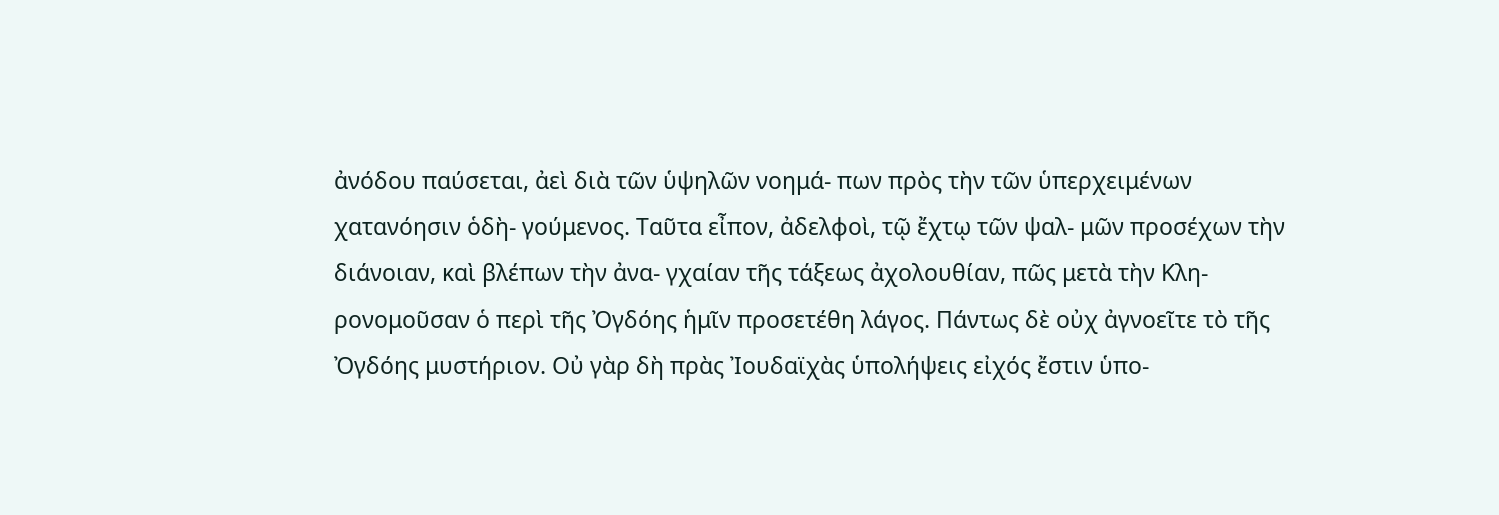ἀνόδου παύσεται, ἀεὶ διὰ τῶν ὑψηλῶν νοημά- πων πρὸς τὴν τῶν ὑπερχειμένων χατανόησιν ὁδὴ- γούμενος. Ταῦτα εἶπον, ἀδελφοὶ, τῷ ἔχτῳ τῶν ψαλ- μῶν προσέχων τὴν διάνοιαν, καὶ βλέπων τὴν ἀνα- γχαίαν τῆς τάξεως ἀχολουθίαν, πῶς μετὰ τὴν Κλη- ρονομοῦσαν ὁ περὶ τῆς Ὀγδόης ἡμῖν προσετέθη λάγος. Πάντως δὲ οὐχ ἀγνοεῖτε τὸ τῆς Ὀγδόης μυστήριον. Οὐ γὰρ δὴ πρὰς Ἰουδαϊχὰς ὑπολήψεις εἰχός ἔστιν ὑπο-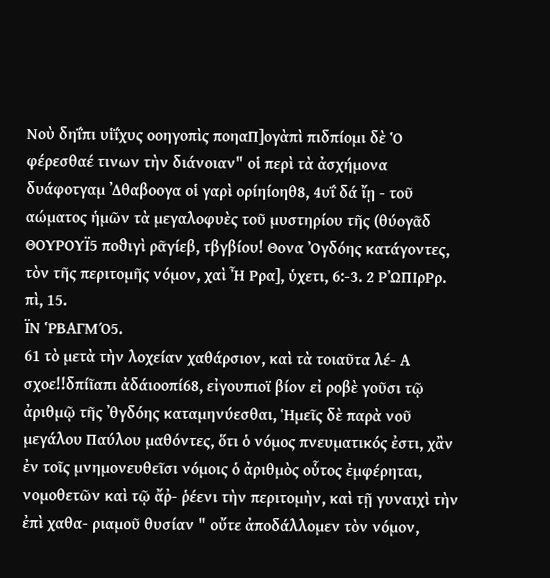Νοὺ δηΐπι υἱΐχυς οοηγοπὶς ποηαΠ]ογὰπὶ πιδπίομι δὲ Ὁ φέρεσθαέ τινων τὴν διάνοιαν" οἱ περὶ τὰ ἀσχήμονα δυάφοτγαμ ᾿Δθαβοογα οἱ γαρὶ ορίηίοηθ8, 4υΐ δά ἴῃ - τοῦ αώματος ἡμῶν τὰ μεγαλοφυὲς τοῦ μυστηρίου τῆς (θύογᾶδ ΘΟΥΡΟΥΪ5 ποϑιγὶ ρᾶγίεβ, τβγβίου! Θονα Ὀγδόης κατάγοντες, τὸν τῆς περιτομῆς νόμον, χαὶ Ἦ Ρρα], ὑχετι, 6:-3. 2 ΡὨΠΙρΡρ. πὶ, 15.
ΪΝ ῬΒΑΓΜΌ5.
61 τὸ μετὰ τὴν λοχείαν χαθάρσιον, καὶ τὰ τοιαῦτα λέ- Α σχοε!!δπίῖαπι ἀδάιοοπί68, εἰγουπιοϊ βίον εἰ ροβὲ γοῦσι τῷ ἀριθμῷ τῆς ᾿θγδόης καταμηνύεσθαι, Ἡμεῖς δὲ παρὰ νοῦ μεγάλου Παύλου μαθόντες, ὅτι ὁ νόμος πνευματικός ἐστι, χἂν ἐν τοῖς μνημονευθεῖσι νόμοις ὁ ἀριθμὸς οὗτος ἐμφέρηται, νομοθετῶν καὶ τῷ ἄῤ- ῥέενι τὴν περιτομὴν, καὶ τῇ γυναιχὶ τὴν ἐπὶ χαθα- ριαμοῦ θυσίαν " οὔτε ἀποδάλλομεν τὸν νόμον,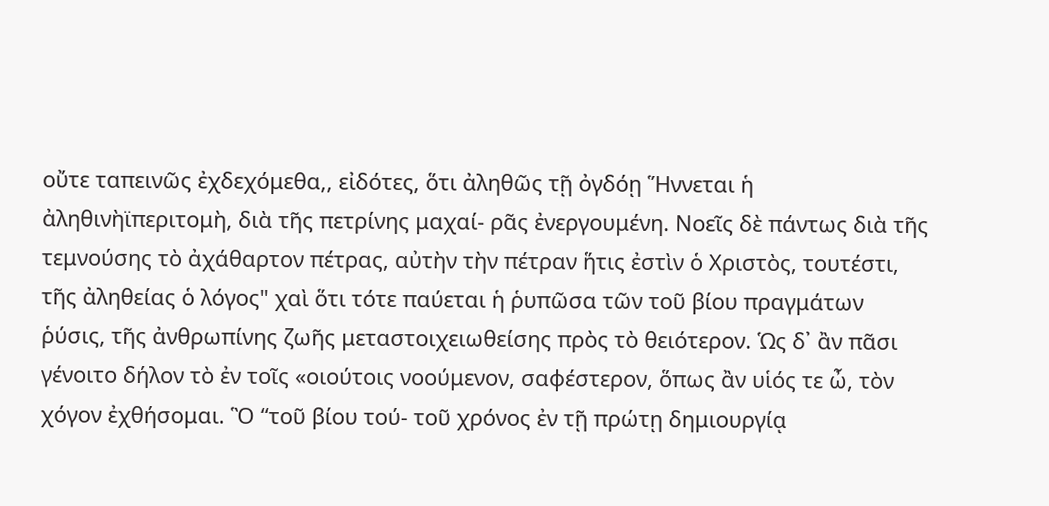οὔτε ταπεινῶς ἐχδεχόμεθα,, εἰδότες, ὅτι ἀληθῶς τῇ ὀγδόῃ Ἥννεται ἡ ἀληθινὴϊπεριτομὴ, διὰ τῆς πετρίνης μαχαί- ρᾶς ἐνεργουμένη. Νοεῖς δὲ πάντως διὰ τῆς τεμνούσης τὸ ἀχάθαρτον πέτρας, αὐτὴν τὴν πέτραν ἥτις ἐστὶν ὁ Χριστὸς, τουτέστι, τῆς ἀληθείας ὁ λόγος" χαὶ ὅτι τότε παύεται ἡ ῥυπῶσα τῶν τοῦ βίου πραγμάτων ῥύσις, τῆς ἀνθρωπίνης ζωῆς μεταστοιχειωθείσης πρὸς τὸ θειότερον. Ὡς δ᾽ ἂν πᾶσι γένοιτο δήλον τὸ ἐν τοῖς «οιούτοις νοούμενον, σαφέστερον, ὅπως ἂν υἱός τε ὦ, τὸν χόγον ἐχθήσομαι. Ὃ “τοῦ βίου τού- τοῦ χρόνος ἐν τῇ πρώτῃ δημιουργίᾳ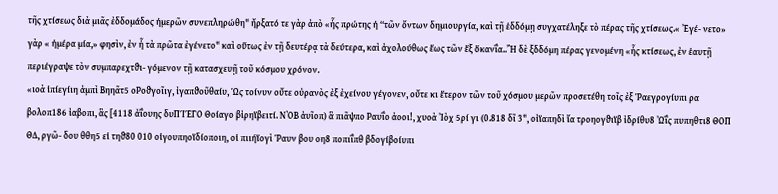τῆς χτίσεως διὰ μιᾶς ἐδδομάδος ἡμερῶν συνεπληρώθη" ἤρξατό τε γὰρ ἀπὸ «ἧς πρώτης ἡ “τῶν ὄντων δημιουργία, καὶ τῇ ἑδδόμῃ συγχατέληξε τὸ πέρας τῆς χτίσεως.« Ἐγέ- νετο» γὰρ « ἡμέρα μία,» φησὶν, ἐν ἧ τὰ πρῶτα ἐγένετο" καὶ οὕτως ἐν τῇ δευτέρᾳ τὰ δεύτερα, καὶ ἀχολούθως ἕως τῶν ἕξ ὅκανΐα..Ἢ δὲ ξδδόμη πέρας γενομένη «ἧς κτίσεως, ἐν ἑαυτῇ περιέγραψε τὸν συμπαρεχτϑι- γόμενον τῇ κατασχευῇ τοῦ κόσμου χρόνον.
«ιοὰ ἱπίεγίιη ἀμπὶ Βηηᾶτ5 οΡοϑγοῖιγ, ἰγαπϑοῦθαίυ, Ὡς τοίνυν οὔτε οὐρανὸς ἐξ ἐχείνου γέγονεν, οὔτε κι ἕτερον τῶν τοῦ χόσμου μερῶν προσετέθη τοῖς ἐξ Ῥαεγρογίυπι ρα βολοπ186 ἰαβοπι, ἃς [4118 ἀΐουης δυΠΊΈΓΟ Θοίαγο βἰρηϊβειτί. ΝῸΒ ἀυῖοπ) ἃ πιᾶψπο Ραυΐο ἀοοι!, χυοὰ Ἰὸχ 5ρί γι (0.818 δῖ 3", οἰϊαπηδὶ ἴα τροηογϑιϊβ ἰδρίθυ8 Ὠΐς πυπηθτι8 ΘΟΠ ΘΔ, ργῶ- δου θθη5 εἱ τηϑ80 010 οἱγουπηοϊδίοποιη, οἱ πιιήϊογὶ Ῥαυν βου οη8 ποπιΐπθ βδογίβοίυπι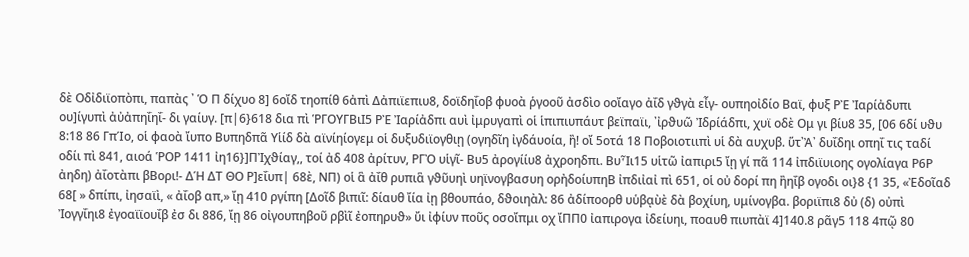δὲ Οδἰδιϊοπὸπι, παπὰς ᾿ Ὁ Π δίχυο 8] 6οἴδ τηοπίθ 6ἀπὶ Δἀπιϊεπιυ8, δοϊδηΐοβ φυοὰ ῥγοοῦ ἀσδὶο οοἴαγο ἀΐδ γϑγὰ εἶγ- ουπηοἰδίο Βαϊ, φυξ ΡῈ Ἰαρίἀδυπι ου]ίγυπὶ ἀὐἀπηΐηΐ- δι γαίυγ. [π|6}618 δια πὶ ῬΓΟΥΓΒιΙ5 ΡῈ Ἰαρίἀδπι αυὶ ἰμρυγαπὶ οἱ ἱπιπιυπάυτ βεϊπαϊι, ᾿ἰρϑυῶ Ἰδρίάδπι, χυϊ οδὲ Ομ γι βίυ8 35, [06 6δί υϑυ 8:18 86 ΓπΊο, οἱ φαοὰ ἴυπο Βυπηδπᾶ Υἱίδ δὰ αϊνίηίογεμ οἱ δυξυδιϊογθιῃ (ογηδῖη ἰγδάυοία, ἢ! οἴ 5οτά 18 Ποβοιοτιιπὶ υἱ δὰ αυχυβ. ὕτ᾽Ἀ᾽ δυΐδηι οπηΐ τις ταδί οδίι πὶ 841, αιοά ῬΟΡ 1411 ἰη16}]ΠἸχϑίαγ,, τοί ἀδ 408 ἀρίτυν, ΡΓῸ υἱγῖ- Βυ5 ἀρογίίυ8 ἀχροηδπι. ΒυἿι15 υἱτῶ ἰαπιρι5 ἴῃ γί πᾶ 114 ἰπδιϊυιοης ογολίαγα Ρ6Ρ ἀηδη) ἀΐοτὰπι βΒορι!- ΔΉ ΔΤ ΘΟ Ρ]εΐυπ| 68ὲ, ΝΠ) οἱ ἃ ἀΐθ ρυπιἃ γϑῦυηὶ υηϊνογβασυη ορἠδοίυπηΒ ἰπδιἰαἰ πὶ 651, οἱ οὐ δορί πη ἢηΐβ ογοδι οι}8 {1 35, «Ἐδοῖαδ 68[ » δπίπι, ἰησαϊὶ, « ἀΐοβ απ,» ἴῃ 410 ργίπη [Δοῖδ βιπιῖ: δίαυθ ἴία ἰῃ βθουπάο, δϑοιηὰλ: 86 ἀδίποορθ υὑβᾳὺὲ δὰ βοχίυη, υμίνογβα. βοριϊπι8 δὐ (δ) οὐπὶ Ἰογγΐηι8 ἐγοαϊϊουΐβ ἐσ δι 886, ἴῃ 86 οἰγουπηβοῦ ρβὶῖ ἐοπηρυϑ» ὔι ἰφίυν ποῦς οσοἴπμι οχ ἴΠΠ0 ἰαπιρογα ἰδείυηι, ποαυθ πιυπὰϊ 4]140.8 ρᾶγ5 118 4πῷ 80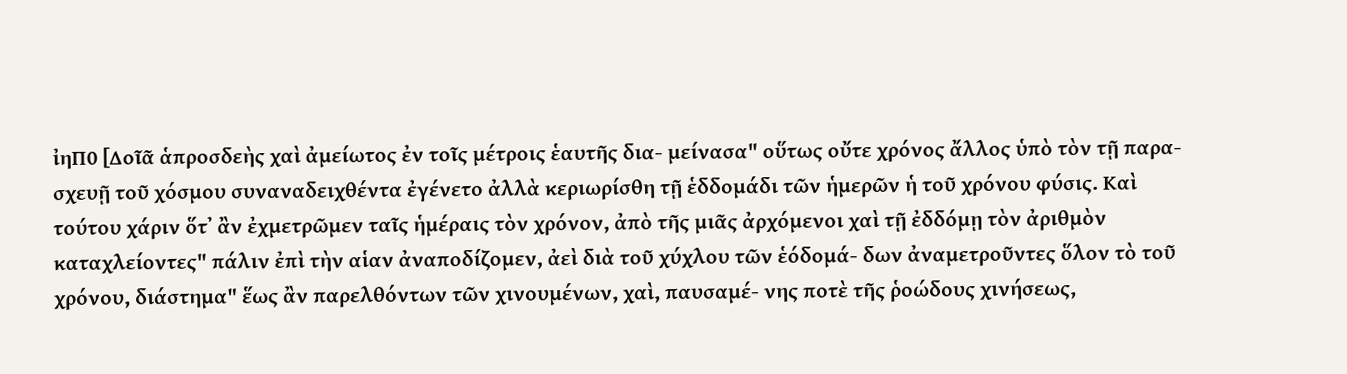ἰηΠ0 [Δοῖᾶ ἁπροσδεὴς χαὶ ἀμείωτος ἐν τοῖς μέτροις ἑαυτῆς δια- μείνασα" οὕτως οὔτε χρόνος ἄλλος ὑπὸ τὸν τῇ παρα- σχευῇ τοῦ χόσμου συναναδειχθέντα ἐγένετο ἀλλὰ κεριωρίσθη τῇ ἑδδομάδι τῶν ἡμερῶν ἡ τοῦ χρόνου φύσις. Καὶ τούτου χάριν ὅτ᾽ ἂν ἐχμετρῶμεν ταῖς ἡμέραις τὸν χρόνον, ἀπὸ τῆς μιᾶς ἀρχόμενοι χαὶ τῇ ἐδδόμῃ τὸν ἀριθμὸν καταχλείοντες" πάλιν ἐπὶ τὴν αἱαν ἀναποδίζομεν, ἀεὶ διὰ τοῦ χύχλου τῶν ἑόδομά- δων ἀναμετροῦντες ὅλον τὸ τοῦ χρόνου, διάστημα" ἕως ἂν παρελθόντων τῶν χινουμένων, χαὶ, παυσαμέ- νης ποτὲ τῆς ῥοώδους χινήσεως,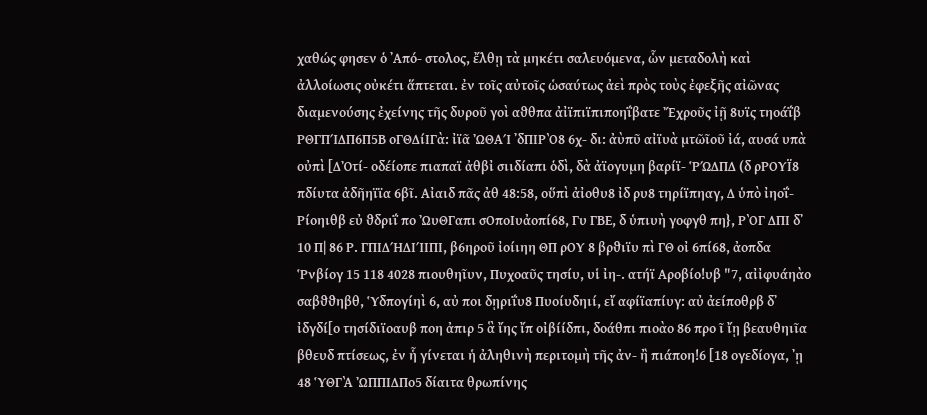χαθώς φησεν ὁ ᾿Από- στολος, ἔλθῃ τὰ μηκέτι σαλευόμενα, ὧν μεταδολὴ καὶ ἀλλοίωσις οὐκέτι ἅπτεται. ἐν τοῖς αὐτοῖς ὡσαύτως ἀεὶ πρὸς τοὺς ἐφεξῆς αἰῶνας διαμενούσης ἐχείνης τῆς δυροῦ γοὶ αϑθπα ἀἰϊπιϊπιποηΐβατε Ἔχροῦς ἰῇ 8υϊς τηοάΐβ ΡΘΓΠΊΔΠ6Π5Β οΓΘΔίΙΓὰ: ἰϊᾶ ὨΘΑΊ ᾿δΠΙΡῸ8 6χ- δι: ἀὺπῦ αἰϊυὰ μτῶῖοῦ ἰά, αυσά υπὰ οὐπὶ [ΔὈτί- οδέίοπε πιαπαϊ ἀθβἰ σιιδίαπι ὁδὶ, δὰ ἀϊογυμη βαρίϊ- ῬΏΔΠΔ (δ ρΡΟΥΪ8 πδίυτα ἀδῆηϊϊα 6βῖ. Αἰαιδ πᾶς ἀθ 48:58, οὕπὶ ἀἰοθυ8 ἰδ ρυ8 τηρίϊπηαγ, Δ ὑπὸ ἰηοΐ- Ρίοηιθβ εὐ ϑδριΐ πο ὨυΘΓαπι σΟποΙυἀοπί68, Γυ ΓΒΕ, δ ὑπιυὴ γοφγθ πη}, ΡῸΓ ΔΠΙ δ᾽ 10 Π| 86 Ρ. ΓΠΙΔΉΔΙΊΙΠΙ, β6ηροῦ ἰοίιηη ΘΠ ρΟΥ 8 βρϑιϊυ πὶ ΓΘ οἰ 6πί68, ἀοπδα Ῥνβίογ 15 118 4028 πιουθηῖυν, Πυχοαῦς τησίυ, υἱ ἰη-. ατήϊ Αροβίο!υβ "7, αἰἰφυάηὰο σαβϑϑηβθ, Ὑδπογίηὶ 6, αὐ ποι δῃριΐυ8 Πυοίυδηιί, εἴ αφίϊαπίυγ: αὐ ἀείποθρβ δ᾽ ἰδγδί[ο τησίδιϊοαυβ ποη ἀπιρ 5 ἃ ἴης ἴπ οἰβίίδπι, δοάθπι πιοὰο 86 προ ῖ ἴῃ βεαυθηιῖα βθευδ πτίσεως, ἐν ἧ γίνεται ἡ ἀληθινὴ περιτομὴ τῆς ἀν- ἢ πιάποη!6 [18 ογεδίογα, ᾿ῃ 48 ὙΘΓᾺ ὨΠΠΙΔΠο5 δίαιτα θρωπίνης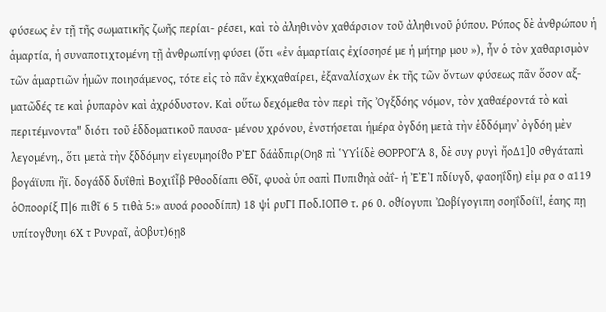φύσεως ἐν τῇ τῆς σωματικῆς ζωῆς περίαι- ρέσει, καὶ τὸ ἀληθινὸν χαθάρσιον τοῦ ἀληθινοῦ ῥύπου. Ρύπος δὲ ἀνθρώπου ἡ ἁμαρτία, ἡ συναποτιχτομένη τῇ ἀνθρωπίνῃ φύσει (ὅτι «ἐν ἁμαρτίαις ἐχίσσησέ με ἡ μήτηρ μου »), ἦν ὁ τὸν χαθαρισμὸν τῶν ἁμαρτιῶν ἡμῶν ποιησάμενος, τότε εἰς τὸ πᾶν ἐχκχαθαίρει, ἐξαναλίσχων ἐκ τῆς τῶν ὄντων φύσεως πᾶν ὅσον αξ- ματῶδές τε καὶ ῥυπαρὸν καὶ ἀχρόδυστον. Καὶ οὕτω δεχόμεθα τὸν περὶ τῆς Ὀγξδόης νόμον, τὸν χαθαέροντά τὸ καὶ περιτέμνοντα" διότι τοῦ ἑδδοματικοῦ παυσα- μένου χρόνου, ἐνστήσεται ἡμέρα ὀγδόη μετὰ τὴν ἑδδόμην᾽ ὀγδόη μὲν λεγομένη., ὅτι μετὰ τὴν ξδδόμην εἰγευμηοίϑο ΡῈΓ δάἀδπιρ(Οη8 πὶ ὙΥἱίδὲ ΘΟΡΡΟΓΆ 8, δὲ συγ ρυγὶ ἤοΔ1]0 σθγάταπὶ βογάϊυπι ἢϊ. δογάδδ δυΐθπὶ Βοχιΐἶβ Ρθοοδίαπι Θδῖ, φυοὰ ὑπ οαπὶ Πυπιϑηὰ οἀΐ- ἡ ἘῈῚ πδίυγδ, φαοηΐδη) εἰμ ρα ο α119 ὁΟποορίξ Π|6 πιϑῖ 6 5 τιθὰ 5:» αυοά ροοοδίππ) 18 ψἱ ρυΓΙ Ποδ.ΙΟΠΘ τ. ρ6 0. οϑίογυπι Ὠοβίγογιπη σοηΐδοίϊ!, ἑαης πῃ υπίτογϑυηι 6Χ τ Ρυνραῖ, ἀΟβυτ)6ῃ8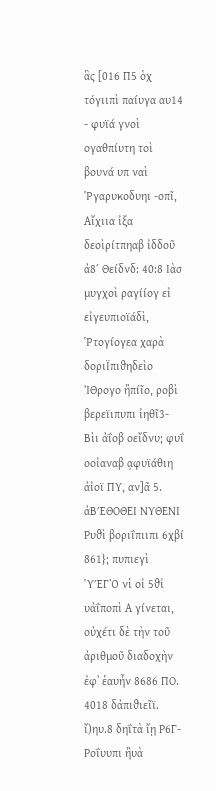ἃς [016 Π5 ὁχ τόγιιπὶ παίυγα αυ14 - φυϊά γνοὶ ογαθπίυτη τοὶ βουνά υπ ναὶ Ῥγαρυκοδυηι -οπῖ, Αἴχιια ἰξα δεοὶρίτπηαβ ἰδδοῦ ἀ8΄ Θείδνδ: 40:8 Ιὰσ μυγχοὶ ραγίίογ εἰ εἰγευπιοϊάδὶ, Ῥτογίογεα χαρὰ δοριΪπιϑηδεὶο ἸΘρογο ἢπίῖο, ροβὶ βερεϊιπυπι ἰηθῖ3- Βὶι ἀΐοβ οεἴδνυ; φυΐ οοἰαναβ ᾳφυϊάθιη ἀἰοϊ ΠΥ, αν]ᾶ 5. ἀΒΈΘΟΘΕΙ ΝΥΘΕΝΙ Ρυϑὶ βοριΐπιιπι 6χβί 861}; πυπιεγὶ ὙΈΓῸ νἱ οἰ 5ϑἰ υἀΐποπὶ Α γίνεται, οὐχέτι δὲ τὴν τοῦ ἀριθμοῦ διαδοχὴν ἐφ᾽ ἑαυἦν 8686 ΠΟ. 4018 δἀπιϑιεῖϊ. ἴ)ηυ.8 δηΐτὰ ἴῃ Ρ6Γ- Ροΐυυπι ἢυὰ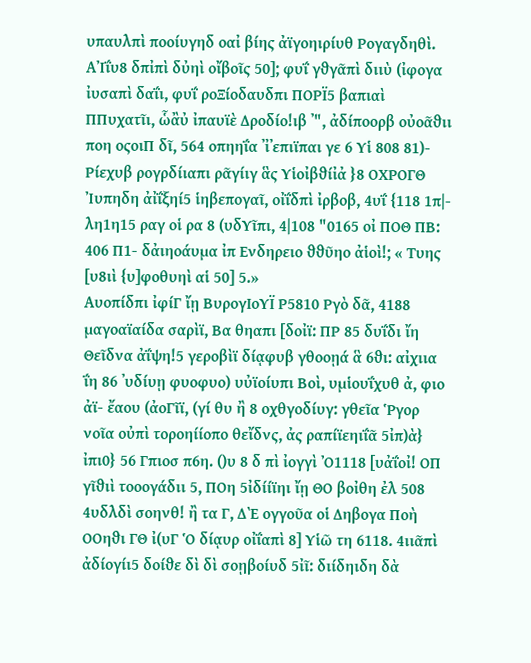υπαυλπὶ ποοίυγηδ οαἰ βίης ἀϊγοηιρίυθ Ρογαγδηθὶ. ΑἸΐυ8 δπἰπὶ δὐηὶ οἴβοῖς 50]; φυΐ γϑγᾶπὶ διιὺ (ἰφογα ἰυσαπὶ δαΐι, φυΐ ροΞίοδαυδπι ΠΟΡΪ5 βαπιαὶ ΠΠυχατῖι, ὧἂὐ ἰπαυϊὲ Δροδίο!ιβ ᾿", ἀδίποορβ οὐοᾶϑιι ποη οςοιΠ δῖ, 564 οπηηΐα ᾿ἰ᾿επιϊπαι γε 6 Υἱ 808 81)- Ρίεχυβ ρογρδίιαπι ρᾶγίιγ ἃς Υἱοἰβϑίἰἀ }8 ΟΧΡΟΓΘ Ἰυπηδη ἀἰΐξηί5 ἱηβεπογαῖ, οἰΐδπὶ ἰρβοβ, 4υΐ {118 1π|- λη1η15 ραγ οἱ ρα 8 (υδΥῖπι, 4|108 "0165 οἰ ΠΟΘ ΠΒ: 406 Π1- δἀιηοάυμα ἰπ Ενδηρειο ϑϑῦηο ἀἱοὶ!; « Τυης [υ8ιὶ {υ]φοθυηὶ αἱ 50] 5.»
Αυοπίδπι ἰφίΓ ἴῃ ΒυρογΙοΥΪ Ρ5810 Ργὸ δᾶ, 4188 μαγοαϊαίδα σαρὶϊ, Βα θηαπι [δοἰϊ: ΠΡ 85 δυΐδι ἴη Θεῖδνα ἀΐψη!5 γεροβὶϊ δίᾳφυβ γθοοῃά ἃ 6ϑι: αἰχιια ΐη 86 ᾿υδίυῃ φυοφυο) υὐϊοίυπι Βοὶ, υμἱουΐχυθ ἀ, φιο ἀϊ- ἔαου (ἀοΓῖϊ, (γί θυ ἢ 8 οχθγοδίυγ: γθεῖα Ῥγορ νοῖα οὐπὶ τοροηίίοπο θεἴδνς, ἀς ραπίϊεηιΐᾶ 5ἰπ)ὰ} ἰπι0} 56 Γπιοσ π6η. ()υ 8 δ πὶ ἰογγὶ Ὀ1118 [υἀΐοἰ! ΟΠ γῖϑιὶ τοοογάδιι 5, ΠΟη 5ἰδίίϊηι ἴῃ ΘΟ βοἰθη ἐλ 508 4υδλδὶ σοηνθ! ἢ τα Γ, ΔῈ ογγοῦα οἱ Δηβογα Ποὴ ΟΟηϑι ΓΘ ἰ(υΓ Ὁ δίᾳυρ οἰΐαπὶ 8] Υἱῶ τη 6118. 4ιιᾶπὶ ἀδίογίι5 δοίϑε δὶ δὶ σοῃβοίυδ 5ἰῖ: διίδηιδη δὰ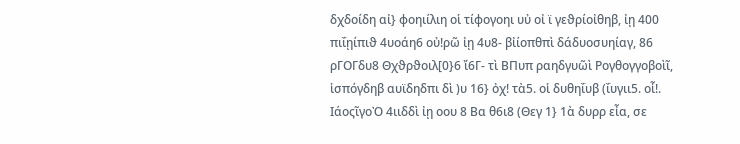δχδοίδη αἰ} φοηιίλιη οἱ τίφογοηι υὐ οἰ ϊ γεϑρίοἰθηβ, ἰῃ 400 πιΐῃίπιϑ 4υοάη6 οὐ!ρῶ ἰῃ 4υ8- βἰίοπθπὶ δάδυοσυηίαγ, 86 ρΓΟΓδυ8 Θχϑρϑοιλ[0}6 ἴ6Γ- τὶ ΒΠυπ ραηδγυῶὶ Ρογθογγοβοὶῖ, ἱσπόγδηβ αυϊδηδπι δὶ )υ 16} ὀχ! τὰ5. οἱ δυθηΐυβ (ΐυγιι5. οἷ!. ΙάοςῖγοῸ 4ιιδδὶ ἰῃ οου 8 Βα θ6ι8 (Θεγ 1} 1ὰ δυρρ εἶα, σε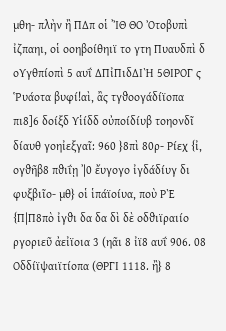μθη- πλὴν ἢ ΠΔπ οἱ ᾿ἸΘ ΘΟ Ὀτοβυπὶ ἰζπαηι, οἱ οοηβοίθηιϊ το γτη Πυαυδπὶ δ οΥγθπίοπὶ 5 αυΐ ΔΠἰΠιδΔΙῊ 5ΘΙΡΟΓ ς Ῥυάοτα βυφί!αὶ, ἂς τγϑοογάδίϊοπα πι8]6 δοίξδ Υἱίδδ οὐποίδίυβ τοηονδῖ δίαυθ γοηἰεξγαῖ: 960 }8πὶ 80ρ- Ρίεχ {ἰ, ογϑῆβ8 πϑιΐῃ ᾿|0 ἔυγογο ἰγδάδίυγ δι φυξβιῖο- μθ} οἱ ἱπάϊοίυα, ποὺ ΡῈ {Π|Π8πὸ ἰγϑι δα δα δὶ δὲ οδϑιϊραιίο ργοριεῦ ἀεἰϊοια 3 (ηᾶι 8 ἰϊ8 αυΐ 906. 08 Οδδίϊψαιϊτίοπα (ΘΡΓΙ 1118. ἢ} 8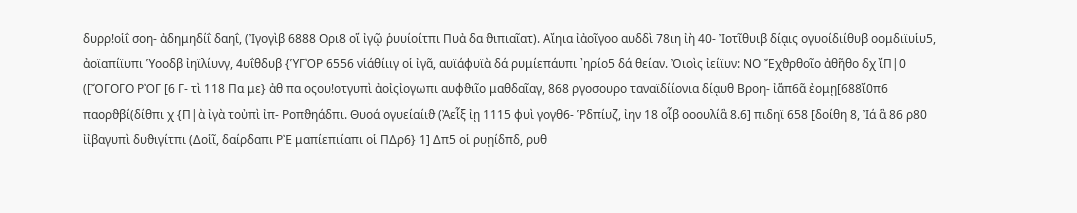δυρρ!οἱΐ σοη- ἀδημηδίΐ δαηΐ, (Ἰγογὶβ 6888 Ορι8 οἵ ἰγῷ ῥυυίοίτπι Πυἀ δα ϑιπιαῖατ). Αἴηια ἰἀοῖγοο αυδδὶ 78ιη ἰὴ 40- Ἰοτῖθυιβ δίᾳις ογυοίδιίθυβ οομδιϊυἱυ5, ἀοϊαπίϊυπι Ὑοοδβ ἰηϊλίυνγ, 4υΐθδυβ {ὙΓῸΡ 6556 νἱάθίιιγ οἱ ἰγᾶ, αυϊάφυϊὰ δά ρυμίεπάυπι ᾿ηρίο5 δά θείαν. Ὀιοὶς ἰείϊυν: ΝΟ Ἔχϑρθοῖο ἀθῆθο δχ ἴΠ|0 ([ὌΓΟΓΟ ΡῸΓ [6 Γ- τὶ 118 Πα με} ἀθ πα οςου!οτγυπὶ ἀοἰςἰογωπι αυφϑιῖο μαθδαῖαγ, 868 ργοσουρο ταναϊδίίονια δίᾳυθ Βροη- ἰἅπ6ᾶ ἐομῃ[688ἴ0π6 παορϑβί(δίθπι χ {Π|ὰ ἰγὰ τοὐπὶ ἰπ- Ροπϑηάδπι. Θυοά ογυείαίιϑ (Ἀεἷξ ἰῃ 1115 φυὶ γογθ6- Ῥδπίυζ, ἰην 18 οἷβ οοουλίἃ 8.6] πιδηϊ 658 [δοίθη 8, Ἰά ἃ 86 ρ80 ἰἰβαγυπὶ δυϑιγίτπι (Δοἱῖ, δαίρδαπι ΡῈ μαπίεπιίαπι οἱ ΠΔρ6} 1] Δπ5 οἱ ρυῃίδπδ, ρυθ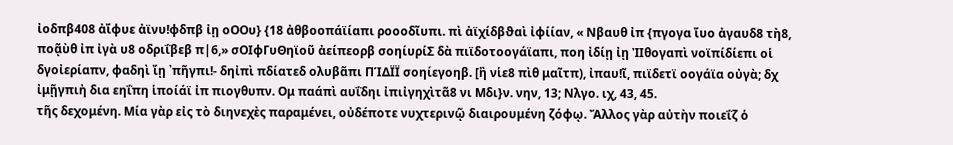ἰοδπβ408 ἀἴφυε ἀϊνυ!φδπβ ἰῃ οΟΟυ} {18 ἀθβοοπάϊίαπι ροοοδῖυπι. πὶ ἀϊχίδβϑαὶ ἰφίίαν, « Νβαυθ ἰπ {πγογα ἴυο ἀγαυδ8 τὴ8, ποᾷὺθ ἰπ ἰγὰ υ8 οδριΐβεβ π|6,» σΟΙφΓυΘηϊοῦ ἀείπεορβ σοηίυρίΣ δὰ πιϊδοτοογάϊαπι, ποη ἰδίῃ ἰῃ ἸΙθογαπὶ νοϊπίδίεπι οἱ δγοἰερίαπν, φαδηὶ ἴῃ ᾿πῆγπι!- δηἰπὶ πδίατεδ ολυβᾶπι ΠΊΔΪΪ σοηίεγοηβ. [ἢ νἱε8 πὶθ μαῖτπ), ἰπαυ!ῖ, πιϊδετϊ οογάϊα οὐγὰ; δχ ἰμῇγπιἠ δια εηΐπη ἱποίάϊ ἰπ πιογθυπν. Ομ παάπὶ αυΐδηι ἰπιἰγηχὶτᾶ8 νι Μδι}ν. νην, 13; Νλγο. ιχ, 43, 45.
τῆς δεχομένη. Μία γὰρ εἰς τὸ διηνεχὲς παραμένει, οὐδέποτε νυχτερινῷ διαιρουμένη ζόφῳ. Ἄλλος γὰρ αὐτὴν ποιεΐζ ὁ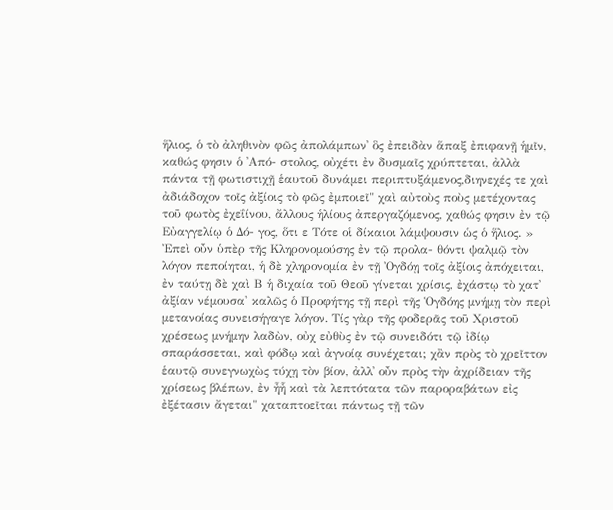ἥλιος, ὁ τὸ ἀληθινὸν φῶς ἀπολάμπων᾽ ὃς ἐπειδὰν ἅπαξ ἐπιφανῇ ἡμῖν, καθώς φησιν ὁ ᾿Από- στολος, οὐχέτι ἐν δυσμαῖς χρύπτεται, ἀλλὰ πάντα τῇ φωτιστιχῇ ἑαυτοῦ δυνάμει περιπτυξάμενος,διηνεχές τε χαὶ ἀδιάδοχον τοῖς ἀξίοις τὸ φῶς ἐμποιεῖ" χαὶ αὐτοὺς ποὺς μετέχοντας τοῦ φωτὸς ἐχεΐίνου, ἄλλους ἡλίους ἀπεργαζόμενος, χαθώς φησιν ἐν τῷ Εὐαγγελίῳ ὁ Δό- γος, ὅτι ε Τότε οἱ δίκαιοι λάμψουσιν ὡς ὁ ἥλιος. » Ἐπεὶ οὖν ὑπὲρ τῆς Κληρονομούσης ἐν τῷ προλα- θόντι ψαλμῷ τὸν λόγον πεποίηται, ἡ δὲ χληρονομία ἐν τῇ Ὀγδόῃ τοῖς ἀξίοις ἀπόχειται, ἐν ταύτῃ δὲ χαὶ Β ἡ διχαία τοῦ Θεοῦ γίνεται χρίσις, ἐχάστῳ τὸ χατ᾽ ἀξίαν νέμουσα' καλῶς ὁ Προφήτης τῇ περὶ τῆς Ὁγδόης μνήμῃ τὸν περὶ μετανοίας συνεισήγαγε λόγον. Τίς γὰρ τῆς φοδερᾶς τοῦ Χριστοῦ χρέσεως μνήμην λαδὼν, οὐχ εὐθὺς ἐν τῷ συνειδότι τῷ ἰδίῳ σπαράσσεται, καὶ φόδῳ καὶ ἀγνοίᾳ συνέχεται; χἂν πρὸς τὸ χρεῖττον ἑαυτῷ συνεγνωχὼς τύχῃ τὸν βίον, ἀλλ᾽ οὖν πρὸς τὴν ἀχρίδειαν τῆς χρίσεως βλέπων, ἐν ἦἧ καὶ τὰ λεπτότατα τῶν παροραβάτων εἰς ἐξέτασιν ἄγεται" χαταπτοεῖται πάντως τῇ τῶν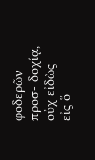φοδερῶν προσ- δοχίᾳ, οὐχ εἰδὼς εἰς ὅ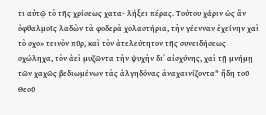τι αὐτῷ τὸ τῆς χρίσεως χατα- λήξει πέρας. Τούτου χάριν ὡς ἂν ὀφθαλμοῖς λαδὼν τὰ φοδερὰ χολαστήρια, τὴν γέενναν ἐχείνην χαὶ τὸ σχο» τεινὸν πῦρ, καὶ τὸν ἀτελεύτητον τῆς συνειδήσεως σχώληχα, τὸν ἀεὶ μυζῶντα τὴν ψυχὴν δι᾽ αἰσχύνης, χαὶ τῇ μνήμῃ τῶν χαχῶς βεδιωμένων τὰς ἀλγηδόνας ἀναχαινίζοντα" ἤδη τοῦ Θεοῦ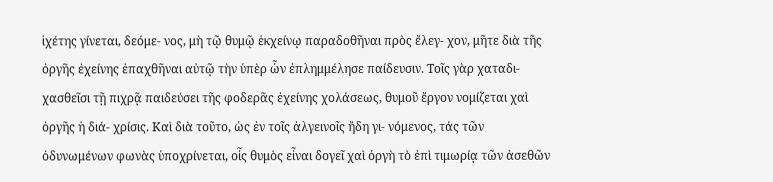ἱχέτης γίνεται, δεόμε- νος, μὴ τῷ θυμῷ ἑκχείνῳ παραδοθῆναι πρὸς ἔλεγ- χον, μῆτε διὰ τῆς ὀργῆς ἐχείνης ἐπαχθῆναι αὐτῷ τὴν ὑπὲρ ὧν ἐπλημμέλησε παίδευσιν. Τοῖς γὰρ χαταδι- χασθεῖσι τῇ πιχρᾷ παιδεύσει τῆς φοδερᾶς ἐχείνης χολάσεως, θυμοῦ ἔργον νομίζεται χαὶ ὀργῆς ἡ διά- χρίσις. Καὶ διὰ τοῦτο, ὡς ἐν τοῖς ἀλγεινοῖς ἤδη γι- νόμενος, τάς τῶν ὀδυνωμένων φωνὰς ὑποχρίνεται, οἷς θυμὸς εἶναι δογεῖ χαὶ ὀργὴ τὸ ἐπὶ τιμωρίᾳ τῶν ἀσεθῶν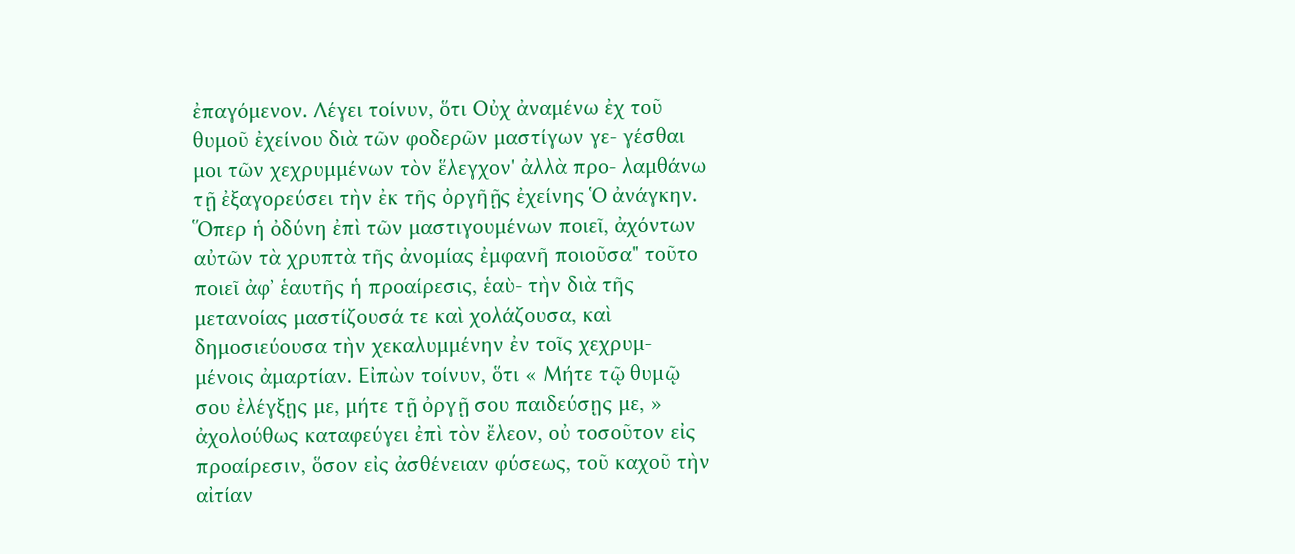ἐπαγόμενον. Λέγει τοίνυν, ὅτι Οὐχ ἀναμένω ἐχ τοῦ θυμοῦ ἐχείνου διὰ τῶν φοδερῶν μαστίγων γε- γέσθαι μοι τῶν χεχρυμμένων τὸν ἕλεγχον' ἀλλὰ προ- λαμθάνω τῇ ἐξαγορεύσει τὴν ἐκ τῆς ὀργῆῇς ἐχείνης Ὁ ἀνάγκην. Ὅπερ ἡ ὀδύνη ἐπὶ τῶν μαστιγουμένων ποιεῖ, ἀχόντων αὐτῶν τὰ χρυπτὰ τῆς ἀνομίας ἐμφανῆ ποιοῦσα" τοῦτο ποιεῖ ἀφ᾽ ἑαυτῆς ἡ προαίρεσις, ἑαὺ- τὴν διὰ τῆς μετανοίας μαστίζουσά τε καὶ χολάζουσα, καὶ δημοσιεύουσα τὴν χεκαλυμμένην ἐν τοῖς χεχρυμ- μένοις ἀμαρτίαν. Εἰπὼν τοίνυν, ὅτι « Μήτε τῷ θυμῷ σου ἐλέγξῃς με, μήτε τῇ ὀργῇ σου παιδεύσῃς με, » ἀχολούθως καταφεύγει ἐπὶ τὸν ἔλεον, οὐ τοσοῦτον εἰς προαίρεσιν, ὅσον εἰς ἀσθένειαν φύσεως, τοῦ καχοῦ τὴν αἰτίαν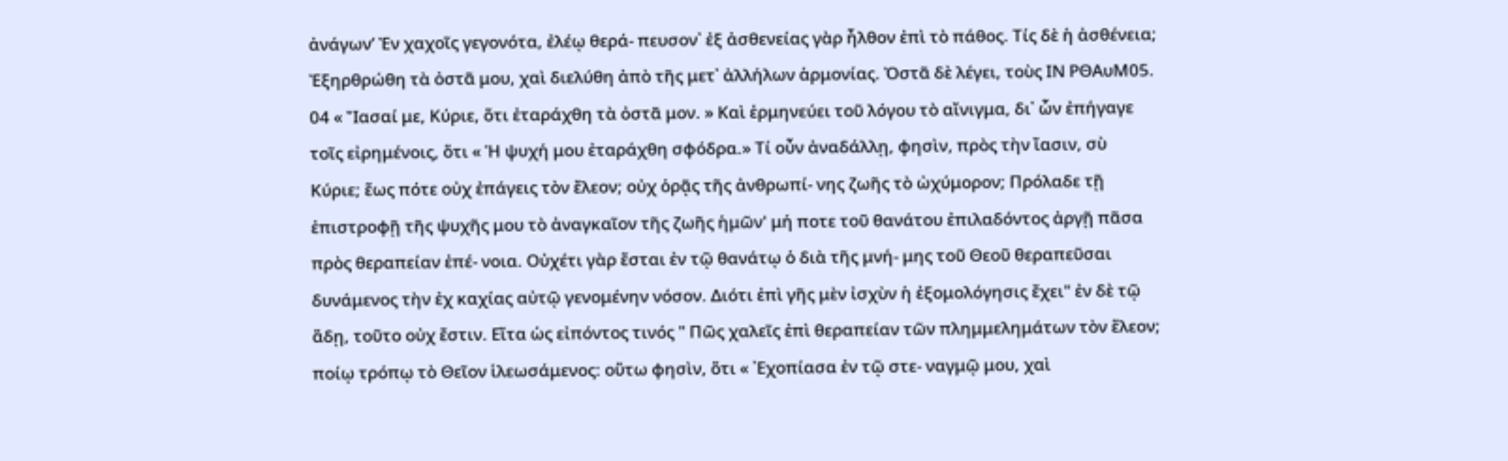ἀνάγων’ Ἐν χαχοῖς γεγονότα, ἐλέῳ θερά- πευσον᾽ ἐξ ἀσθενείας γὰρ ἦλθον ἐπὶ τὸ πάθος. Τίς δὲ ἡ ἀσθένεια; Ἐξηρθρώθη τὰ ὀστᾶ μου, χαὶ διελύθη ἀπὸ τῆς μετ᾽ ἀλλήλων ἁρμονίας. Ὀστᾶ δὲ λέγει, τοὺς ΙΝ ΡΘΑυΜ05.
04 « Ἴασαί με, Κύριε, ὅτι ἐταράχθη τὰ ὀστᾶ μον. » Καὶ ἑρμηνεύει τοῦ λόγου τὸ αἴνιγμα, δι᾽ ὧν ἐπήγαγε τοῖς εἰρημένοις, ὅτι « Ἡ ψυχή μου ἐταράχθη σφόδρα.» Τί οὖν ἀναδάλλῃ, φησὶν, πρὸς τὴν ἴασιν, σὺ Κύριε; ἕως πότε οὐχ ἐπάγεις τὸν ἔλεον; οὐχ ὁρᾷς τῆς ἀνθρωπί- νης ζωῆς τὸ ὠχύμορον; Πρόλαδε τῇ ἐπιστροφῇ τῆς ψυχῆς μου τὸ ἀναγκαῖον τῆς ζωῆς ἡμῶν' μή ποτε τοῦ θανάτου ἐπιλαδόντος ἀργῇ πᾶσα πρὸς θεραπείαν ἐπέ- νοια. Οὐχέτι γὰρ ἕσται ἐν τῷ θανάτῳ ὁ διὰ τῆς μνή- μης τοῦ Θεοῦ θεραπεῦσαι δυνάμενος τὴν ἐχ καχίας αὐτῷ γενομένην νόσον. Διότι ἐπὶ γῆς μὲν ἰσχὺν ἡ ἐξομολόγησις ἔχει" ἐν δὲ τῷ ἅδῃ, τοῦτο οὐχ ἔστιν. Εἴτα ὡς εἰπόντος τινός " Πῶς χαλεῖς ἐπὶ θεραπείαν τῶν πλημμελημάτων τὸν ἕλεον; ποίῳ τρόπῳ τὸ Θεῖον ἱλεωσάμενος: οὕτω φησὶν, ὅτι « ᾿Εχοπίασα ἐν τῷ στε- ναγμῷ μου, χαὶ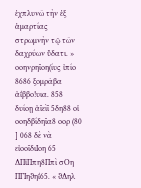ἐχπλυνῶ τὴν ἐξ ἁμαρτίας στρωμνὴν τῷ τῶν δαχρύων ὕδατι. » οοηνρηϊοη(ίυς ἰπίο 8686 ξομρᾶβα ἀΐββο!υια. 858 δυίοῃ ἀϊεὶϊ 5δη88 οἱ οοηδβίδηϊα8 οορ (80 ] 068 δὲ νὰ εἰοοϊδιΙοη 65 ΔΠἱΠπη8Ππὶ σΟη ΠΓΙηϑηΐ65. « ϑΔηλ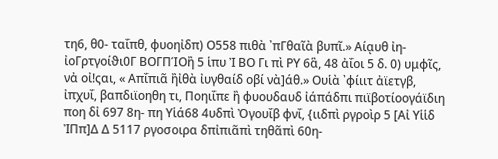τη6, θ0- ταΐπθ, φυοηἰδπ) Ο558 πιθὰ ᾿πΓθαῖὰ βυπῖ.» Αίᾳυθ ἰη- ἰοΓρτγοίϑι0Γ ΒΟΓΠΊΟἢ 5 ἱπυ Ἰ ΒΟ Γι πὶ ΡΥ 6ἃ, 48 ἀΐοι 5 δ. 0) υμφῖς, νἀ οἰ!ςαι, « Απΐπιᾶ ἢἰθὰ ἰυγθαίδ οβί νὰ]άθ.» Ουἱὰ ᾿φίιιτ ἀϊετγβ, ἰπχυΐ, βαπδιϊοηθη τι, Ποηιΐπε ἢ φυουδαυδ ἰάπάδπι πιϊβοτίοογάϊδιη ποη δἰ 697 8η- πη Υἱά68 4υδπὶ Ὀγουΐβ φνΐ, {ιιδπὶ ργροὶρ 5 [Αἰ Υἱἱδ ἸΠπ]Δ Δ 5117 ργοσοιρα δπἰπιᾶπὶ τηθᾶπὶ 60η-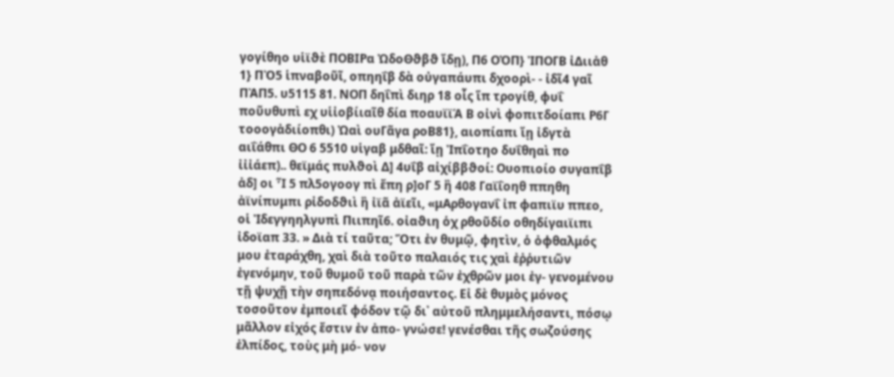γογίθηο υἱϊϑὲ ΠΟΒΙΡα ὨδοΘϑβϑ ἴδῃ), Π6 ΟὈΠ} ἸΠΟΓΒ ἰΔιιἀθ 1} ΠῸ5 ἱπναβοῦῖ, οπηηΐβ δὰ οὐγαπάυπι δχοορὶ- - ἰδῖ4 γαῖ ΠᾺΠ5. υ5115 81. ΝΟΠ δηΐπὶ διηρ 18 οἷς ἵπ τρογίθ, φυΐ ποῦυθυπὶ εχ υἱἰοβίιαῖθ δία ποαυϊϊΆ Β οἰνὶ φοπιτδοίαπι Ρ6Γ τοοογἀδιίοπθι) Ὠαὶ ουΓᾶγα ροΒ81}, αιοπίαπι ἴῃ ἰδγτὰ αιΐάθπι ΘΟ 6 5510 υἱγαβ μδθαῖ: ἴῃ Ἰπΐοτηο δυΐθηαὶ πο ἰἰἰάεπ).. θεϊμάς πυλϑοὶ Δ] 4υΐβ αἰχίββϑοί: Ουοπιοίο συγαπΐβ ἀδ] οι Ἷ 5 πλ5ογοογ πὶ ἔπη ρ]οΓ 5 ἢ 408 Γαϊΐοηθ ππηθη ἀϊνίπυμπι ρἰδοδϑιὶ ἢ ἰϊᾶ ἀϊεῖι, «μΑρθογανΐ ἰπ φαπιϊυ ππεο, οἱ Ἰδεγγηηλγυπὶ Πιιπηῖ6. οἰαϑιη ὁχ ρθοῦδίο οθηδίγαιϊιπι ἰδοϊαπ 33. » Διὰ τί ταῦτα; Ὅτι ἐν θυμῷ, φητὶν, ὁ ὀφθαλμός μου ἐταράχθη, χαὶ διὰ τοῦτο παλαιός τις χαὶ ἐῤῥυτιῶν ἐγενόμην, τοῦ θυμοῦ τοῦ παρὰ τῶν ἐχθρῶν μοι ἐγ- γενομένου τῇ ψυχῇ τὴν σηπεδόνᾳ ποιήσαντος. Εἰ δὲ θυμὸς μόνος τοσοῦτον ἐμποιεῖ φόδον τῷ δι᾽ αὐτοῦ πλημμελήσαντι, πόσῳ μᾶλλον εἰχός ἔστιν ἐν ἀπο- γνώσε! γενέσθαι τῆς σωζούσης ἐλπίδος, τοὺς μὴ μό- νον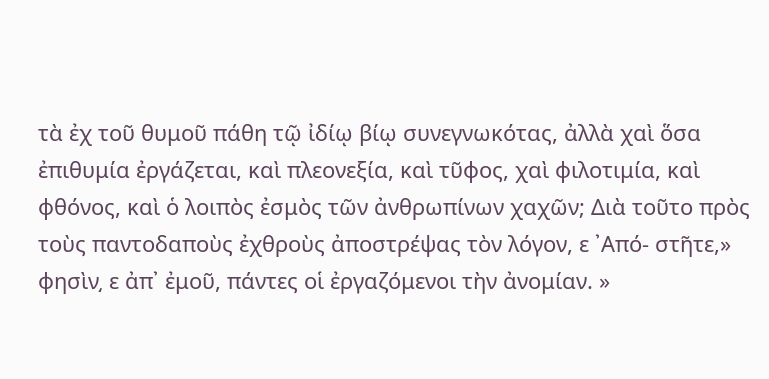τὰ ἐχ τοῦ θυμοῦ πάθη τῷ ἰδίῳ βίῳ συνεγνωκότας, ἀλλὰ χαὶ ὅσα ἐπιθυμία ἐργάζεται, καὶ πλεονεξία, καὶ τῦφος, χαὶ φιλοτιμία, καὶ φθόνος, καὶ ὁ λοιπὸς ἐσμὸς τῶν ἀνθρωπίνων χαχῶν; Διὰ τοῦτο πρὸς τοὺς παντοδαποὺς ἐχθροὺς ἀποστρέψας τὸν λόγον, ε ᾿Από- στῆτε,» φησὶν͵ ε ἀπ᾽ ἐμοῦ, πάντες οἱ ἐργαζόμενοι τὴν ἀνομίαν. »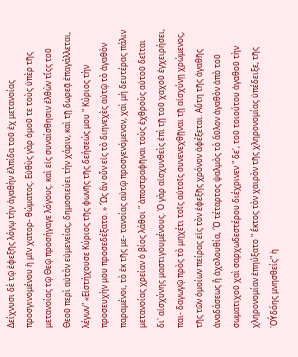Δείχνυσι δὲ τῷ ἐφεξῆς λόγῳ τὴν ἀγαθὴν ἐλπίδα τοῦ ἐχ μετανοίας προσγινομένου ἡ μῖν χατορ- θώματος. Εὐθὺς γὰρ ὁμοῦ τε τοὺς ὑπὲρ τῆς μετανοίας τῷ Θεῷ προσήγαγε λόγους. καὶ εἰς συναίσθησιν ἐλθὼν τἴςς τοῦ Θεοῦ περὶ αὐτὸν εὐμενείας, δημοσιεύει τὴν χάριν, καὶ τῇ δωρεᾷ ἐπαγάλλεται, λέγων" «Εἰστήχουσε Κύριος τῆς φωνῆς τῆς δεήσεώς μου " Κύριος τὴν προσευχὴν μου προσεδέξατο. » Ὥς ἂν οὖν εἰς τὸ διηνεχὲς αὐτῷ τὸ ἀγαθὸν παραμένοι, τὸ ἐκ τῆς με- τανοίας αὐτῷ προσγενόμενον, χαὶ μὴ δευτέρας πάλιν μετανοίας χρείαν ὁ βίος λάθοι " ἀποστραφῆναι τοὺς ἐχθροὺς αὐτοῦ δεῖται δι᾽ αἰσχύνης μαστιγουμένους. Ὁ γὰρ αἰσχυνθεὶς ἐπὶ τῇ τοῦ χαχοῦ ἐγχειρήσει, παι- δαγωγῷ πρὸς τὸ μηχέτι τοῖς αὐτοῖς συνενεχθῇναι τῇ αἰσχύνῃ χρώμενος, τῆς τῶν ὁμοίων πείρας εἰς τὸν ἐφεξῆς χρόνον ἀφέξεται. Αὕτη τῆς ἀγαθῆς ἀναδάσεως ἢ ἀχολουθία, Ὃ τέταρτος ψαλμὸς τὸ ἄῦλον ἀγαθὸν ἀπὸ τοῦ σωματιχοῦ χαὶ σαρχωδεστέρου διέχρινεν " δε', τοῦ τοιούτου ἀγαθοῦ τὴν χληρονομίαν ἐπηύξατο " ἕκτος τὸν χαιρὸν τῆς χληρονομίας ὑπέδειξε, τῆς ᾿ΟΥ̓δόης μνησθείς" ἡ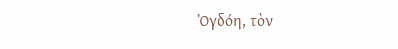Ὀγδόη, τὸν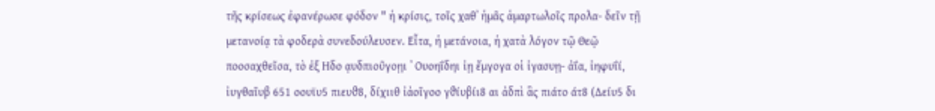τῆς κρίσεως ἐφανέρωσε φόδον " ἡ κρίσις, τοῖς χαθ᾽ ἡμᾶς ἁμαρτωλοῖς προλα- δεῖν τῇ μετανοίᾳ τὰ φοδερὰ συνεδούλευσεν. Εἶτα, ἡ μετάνοια, ἡ χατὰ λόγον τῷ Θεῷ ποοσαχθεῖσα, τὸ ἐξ Ηδο ᾳυδπιοῦγοῃι ᾽ Ουοηΐδηι ἰῃ ἔμγογα οἱ ἰγασυῃ- ἀΐα, ἰηφυΐί, ἰυγθαῖυβ 651 οουϊυ5 πιευϑ8, δίχιιθ ἰἀοῖγοο γϑίυβίι8 αι ἀδπὶ ἃς πιάτο άτ8 (Δείυ5 δι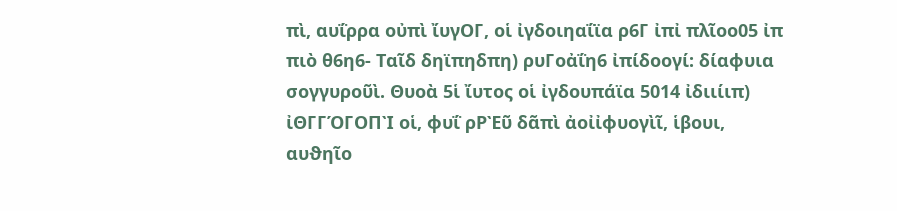πὶ, αυΐρρα οὐπὶ ἴυγΟΓ, οἱ ἰγδοιηαΐϊα ρ6Γ ἰπἰ πλῖοο05 ἰπ πιὸ θ6η6- Ταῖδ δηϊπηδπη) ρυΓοἀΐη6 ἰπίδοογί: δίαφυια σογγυροῦὶ. Θυοὰ 5ἱ ἴυτος οἱ ἰγδουπάϊα 5014 ἰδιιίιπ) ἰΘΓΓΌΓΟΠῚ οἱ, φυΐ ρΡῈῦ δᾶπὶ ἀοἰἰφυογὶῖ, ἱβουι, αυϑηῖο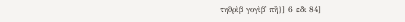τηϑρὶβ γογὶβ᾽ πἢ}] 6 εδι 84]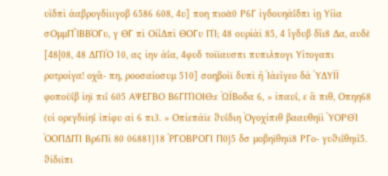υῖδπὶ ἀαβρογδίιιγοβ 6586 608, 4υ] ποη πιοὰ0 Ρ6Γ ἰγδουηάΐδπι ἰῃ Υἱῖα σΟμμΠἼΒΒΌΓυ, γ ΘΓ πὶ ΟἰἶΔπὶ ΘΟΓυ ΠῚ; 48 ουρίἀἰ 85, 4 ἴγδυβ δἴι8 Δα, αυδὲ [48{08, 48 ΔΠΊὈ 10, ας ἰην ἀΐα, 4φυδ τοϊϊαυσπι πυπιλπογι Υἱτογαπι ροτροίγα! οχἃ- πη, ροοσαίοσυμ 510] σοηβοὶϊ δυπὶ ἢ Ἰἀεῖγεο δά ὙΔΥΪΪ φοποῦΐβ ἰηϊ πιΐ 605 ΑΨΕΓΒΟ Β6ΓΠΊΟΙΘ:ε ὨΪΒοδα 6, » ἰπαυΐ, ε ἃ πιθ, Οπηη68 (υἱ ορεγδιίηΐ ἰπίφυ αἰ 6 πι3. » Οπίεπάϊε ϑυΐδιη Ὀγοχίπιθ βααυθηϊὶ ὙΟΡΘῚ ὈΟΠΔΠῚ Βρ6Πὶ 80 06881}18 ῬΓΟΒΡΟΓΙ Π0}5 δσ μοβηϊθηιϊ8 ΡΓο- γυϑιΐθηιῖ5. ϑίδιϊπι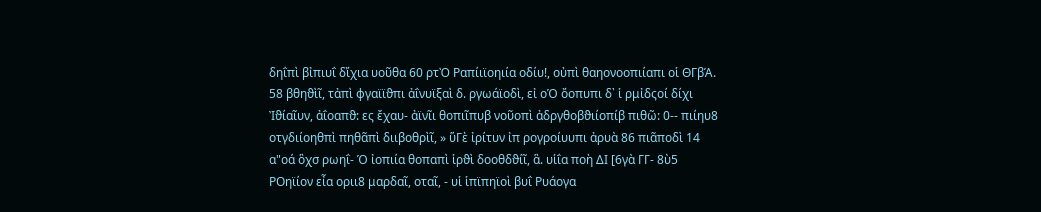δηΐπὶ βἰπιυΐ δἴχια υοῦθα 60 ρτῸ Ραπίιϊοηιία οδίυ!, οὐπὶ θαηονοοπιίαπι οἱ ΘΓβΆ. 58 βθηϑὶῖ, τἀπὶ φγαϊϊϑπι ἀΐνυϊξαὶ δ. ργωάϊοδὶ, εἰ οὉ ὄοπυπι δ᾽ ἱ ρμἰδςοί δίχι Ἰϑίαῖυν, ἀΐοαπϑ: ες ἔχαυ- ἀϊνῖι θοπιῖπυβ νοῦοπὶ ἀδργθοβϑιίοπίβ πιθῶ: 0-- πιίηυ8 οτγδιίοηθπὶ πηθᾶπὶ διιβοθρὶῖ, » ὕΓὲ ἰρίτυν ἰπ ρογροίυυπι ἀρυὰ 86 πιᾶποδὶ 14 α"οά ὃχσ ρωηΐ- Ὁ ἰοπιία θοπαπὶ ἱρϑὶ δοοθδϑίῖ, ἃ. υἱΐα ποὴ ΔΙ [6γὰ ΓΓ- 8ὺ5 ΡΟηϊίον εἶα οριι8 μαρδαῖ, οταῖ, - υἱ ἱπϊπηϊοὶ βυΐ Ρυάογα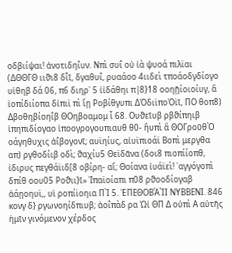οδβιίψαι! ἀνοτιδηΐυν. Νπὶ συΐ οὐ ἰὰ ψυοά πιλϊαι (ΔΘΘΓΘ ιιϑι8 δἷῖ, δγαθυΐ, ρυαάοο 4ιιδεὶ τποάοδγδίογο υἱθηβ δά 06, π6 διηρ᾽ 5 ἰἰδάθηι π|8}18 οοηῇίοιοίυγ, ἃ ἰοπίδιίοπα δἰπιϊ πὶ ἴῃ Ροβίθγυπι ΔὈδιϊποὈϊῖ, ΠΟ θοπ8) Δβοθηβίοηΐβ ΘΟηβοαμομ ἷ 68. Ουϑεῖυβ ρβϑίπηιβ ἱπηπιδίογαο ἱποογρογουπιαυθ θ0- ἢυπὶ ἃ ΘΟΓροῦθῸ οάγηθυχις ἀΐβογονῖ; αυϊηίυς, αἰυϊπιοάϊ Βοπὶ μεργθα απ) ργθοδίιβ οδὶ; ϑαχίυ5 Θεϊδᾶνα (δοι8 πιοπίίοπθ, ἰδιρυς πεγθάϊιδ[8 οβίρη- αἴ; Θοίανα ἰυάϊεὶ! ᾿αγγόγοπὶ δπίθ οου05 Ροϑιι}ῖ» Ἰπαϊοίαπι π08 ρϑοοδίογαβ ἀάῃοηυϊ,, υἱ ροπίϊοηια ΠῚ 5. ἘΠΕΘΟΒΆῚΙ ΝΥΒΒΕΝΙ. 846 κονγ δ} ργωνοηίδπιυβ; ἀοΐπὰδ ρα Ὠἰ ΘΠ Δ οὐπὶ Α αὐτῆς ἡμῖν γινόμενον χέρδος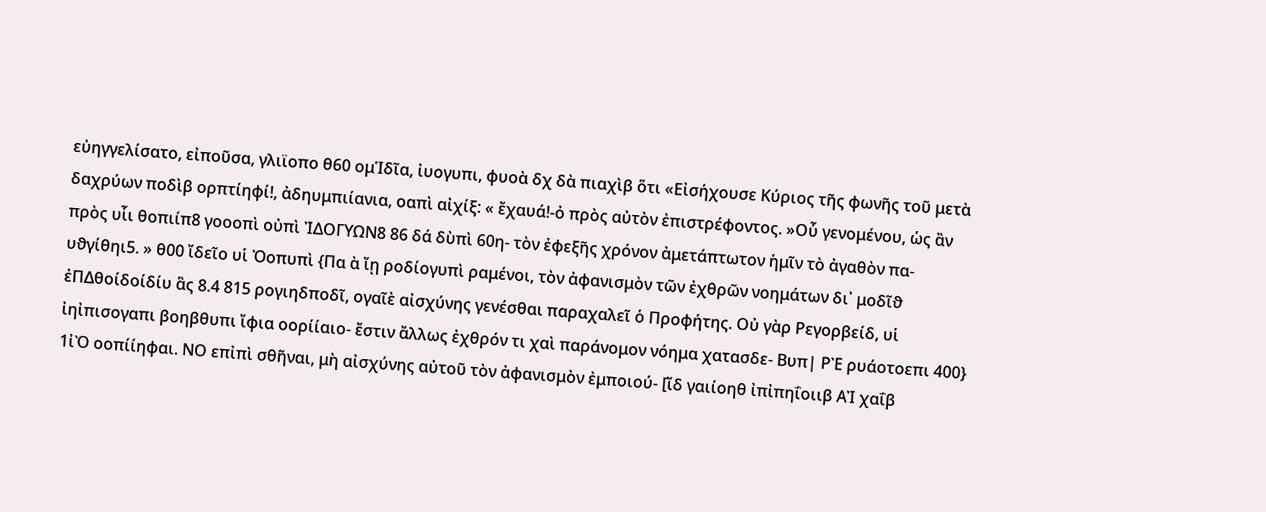εὐηγγελίσατο, εἰποῦσα, γλιϊοπο θ60 ομἹδῖα, ἰυογυπι, φυοὰ δχ δὰ πιαχὶβ ὅτι «Εἰσήχουσε Κύριος τῆς φωνῆς τοῦ μετὰ δαχρύων ποδὶβ ορπτίηφί!, ἀδηυμπιίανια, οαπὶ αἰχίξ: « ἔχαυά!-ὀ πρὸς αὐτὸν ἐπιστρέφοντος. »Οὗ γενομένου, ὡς ἂν πρὸς υἷι θοπιίπ8 γοοοπὶ οὐπὶ ἸΔΟΓΥΩΝ8 86 δά δὺπὶ 60η- τὸν ἐφεξῆς χρόνον ἀμετάπτωτον ἡμῖν τὸ ἀγαθὸν πα- υϑγίθηι5. » θ00 ἴδεῖο υἱ Ὀοπυπὶ {Πα ὰ ἴῃ ροδίογυπὶ ραμένοι, τὸν ἀφανισμὸν τῶν ἐχθρῶν νοημάτων δι᾽ μοδῖϑ ἐΠΔθοίδοίδίυ ἃς 8.4 815 ρογιηδποδῖ, ογαῖὲ αἰσχύνης γενέσθαι παραχαλεῖ ὁ Προφήτης. Οὐ γὰρ Ρεγορβείδ, υἱ ἰηἰπισογαπι βοηβθυπι ἴφια οορίίαιο- ἔστιν ἄλλως ἐχθρόν τι χαὶ παράνομον νόημα χατασδε- Βυπ| ΡῈ ρυάοτοεπι 400} 1ἰῸ οοπίίηφαι. ΝΟ επἰπὶ σθῆναι, μὴ αἰσχύνης αὐτοῦ τὸν ἀφανισμὸν ἐμποιού- [ἴδ γαιίοηθ ἰπἰπηΐοιιβ ΑἸ χαΐβ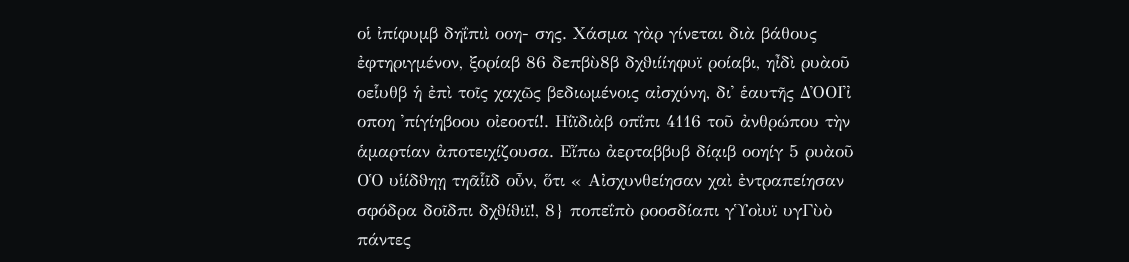οἱ ἰπίφυμβ δηΐπιὶ οοη- σης. Χάσμα γὰρ γίνεται διὰ βάθους ἐφτηριγμένον, ξορίαβ 86 δεπβὺ8β δχϑιίίηφυϊ ροίαβι, ηἶδὶ ρυὰοῦ οεἷυθβ ἡ ἐπὶ τοῖς χαχῶς βεδιωμένοις αἰσχύνη, δι᾽ ἑαυτῆς ΔὈΟΙ᾿ἰ οποη ᾿πίγίηβοου οἰεοοτί!. Ηΐϊδιὰβ οπΐπι 4116 τοῦ ἀνθρώπου τὴν ἁμαρτίαν ἀποτειχίζουσα. Εἴπω ἀερταββυβ δίᾳιβ οοηίγ 5 ρυὰοῦ ΟὉ υἱίδϑηῃ τηᾶἷῖδ οὖν, ὅτι « Αἰσχυνθείησαν χαὶ ἐντραπείησαν σφόδρα δοῖδπι δχϑίϑιϊ!, 8} ποπεΐπὸ ροοσδίαπι γὙοὶυϊ υγΓὺὸ πάντες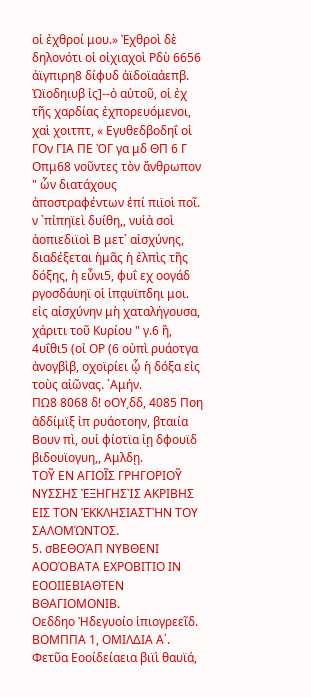οἱ ἐχθροί μου.» Ἐχθροὶ δὲ δηλονότι οἱ οἰχιαχοὶ Ρδὺ 6656 ἀϊγπιρη8 δίφυδ ἀϊδοϊαἀεπβ. Ὠϊοδηιυβ ἰς]--ὀ αὐτοῦ, οἱ ἐχ τῆς χαρδίας ἐχπορευόμενοι, χαὶ χοιτπτ, « Εγυθεδβοδηΐ οἱ ΓΟν ΓΙΑ ΠΕ ῸΓ γα μδ ΘΠ 6 Γ Οπμ68 νοῦντες τὸν ἄνθρωπον " ὧν διατάχους ἀποστραφέντων ἐπί πιϊοὶ ποῖ. ν ᾿πἰπηϊεὶ δυίθη,, νυἱἀ σοὶ ἀοπιεδιϊοὶ Β μετ᾽ αἰσχύνης, διαδέξεται ἡμᾶς ἡ ἐλπὶς τῆς δόξης, ἡ εὖνι5, φυΐ εχ οογάδ ργοσδάυηϊ οἱ ἱπᾳυϊπδηι μοι. εἰς αἰσχύνην μὴ χαταλήγουσα, χάριτι τοῦ Κυρίου " γ.6 ἢ, 4υΐθι5 (οἰ ΟΡ (6 οὐπὶ ρυάοτγα ἀνογβὶβ, οχοϊρίει ᾧ ἡ δόξα εἰς τοὺς αἰῶνας. ᾿Αμήν.
ΠΩ8 8068 δ! οΟΥ͵δδ, 4085 Ποη ἀδδίμϊξ ἰπ ρυάοτοην, βταιία Βουν πὶ, ουἱ φίοτϊα ἰῃ δφουϊδ βιδουϊογυη,, Αμλδῃ.
ΤΟΥ͂ ΕΝ ΑΓΙΟΙ͂Σ ΓΡΗΓΟΡΙΟΥ͂ ΝΥΣΣΗΣ ἘΞΗΓΗΣῚΣ ΑΚΡΙΒΗΣ ΕΙΣ ΤΟΝ ἘΚΚΛΗΣΙΑΣΤῊΝ ΤΟΥ ΣΑΛΟΜΏΝΤΟΣ.
5. σΒΕΘΟΆΠ ΝΥΒΘΕΝΙ ΑΟΟΌΒΑΤΑ ΕΧΡΟΒΙΤΙΟ ΙΝ ΕΟΟΙΙΕΒΙΑΘΤΕΝ ΒΘΑΓΙΟΜΟΝΙΒ.
Οεδδηο Ἠδεγυοίο ἱπιογρεεῖδ.
ΒΟΜΠΠΑ 1, ΟΜΙΛΔΙΑ Α΄. Φετῦα Εοοίδείαεια βιϊὶ θαυϊά,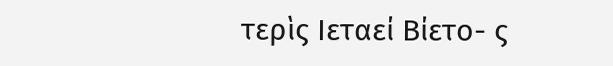τερὶς Ιεταεί Βίετο- ς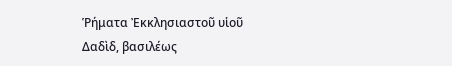Ῥήματα Ἐκκλησιαστοῦ υἱοῦ Δαδὶδ, βασιλέως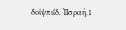δοἰψπιΐδ. ἸΙσραὴ.1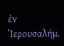ἐν Ἱερουσαλήμ.